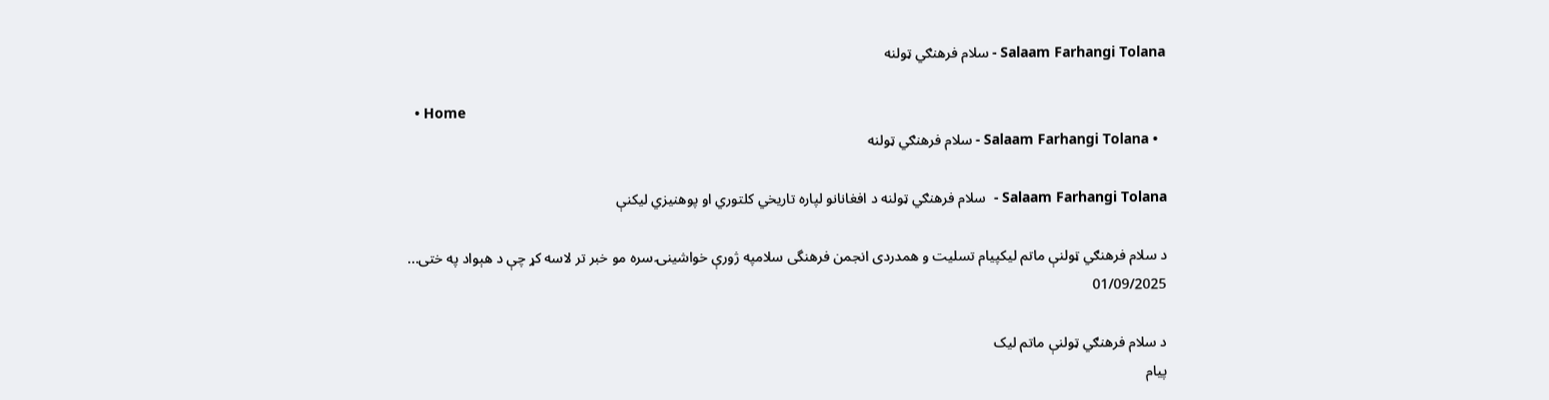Salaam Farhangi Tolana - سلام فرهنګي ټولنه

  • Home
  • Salaam Farhangi Tolana - سلام فرهنګي ټولنه

Salaam Farhangi Tolana -  سلام فرهنګي ټولنه د افغانانو لپاره تاريخي کلتوري او پوهنيزي لیکنې

د سلام فرهنګي ټولنې ماتم لیکپیام تسلیت و همدردی انجمن فرهنگی سلامپه ژورې خواشینۍ سره مو خبر تر لاسه کړ چې د هېواد په ختی...
01/09/2025

د سلام فرهنګي ټولنې ماتم لیک
پیام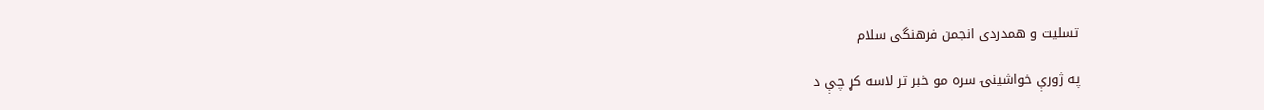تسلیت و همدردی انجمن فرهنگی سلام

په ژورې خواشینۍ سره مو خبر تر لاسه کړ چې د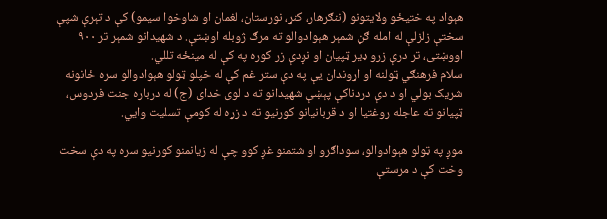هېواد په ختیځو ولایتونو (ننګرهار، کنړ، نورستان، لغمان او شاوخوا سیمو) کې د تېرې شپې سختې زلزلې له امله ګڼ شمېر هېوادوالو ته مرګ ژوبله اوښتې. د شهيدانو شمېر تر ۹۰۰ اووښتی، تر درې زرو ډیر ټپیان او نږدې زر کوره په کې له مینځه تللي.
سلام فرهنګي ټولنه او اړوندان یې په دې ستر غم کې له خپلو ټولو هېوادوالو سره ځانونه شریک بولي او د دې دردناکې پېښې شهیدانو ته د لوی خدای (ج) له درباره جنت فردوس، ټپیانو ته عاجله روغتیا او د قربانیانو کورنیو ته د زړه له کومې تسلیت وايي.

موږ په ټولو هېوادوالو، سوداګرو او شتمنو غږ کوو چې له زیانمنو کورنیو سره په دې سخت وخت کې د مرستې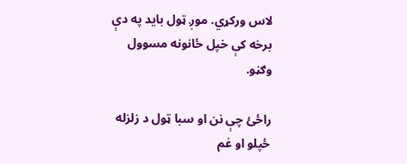لاس ورکړي. موږ ټول باید په دې برخه کې خپل ځانونه مسوول وګڼو.

راځئ چې نن او سبا ټول د زلزله ځپلو او غم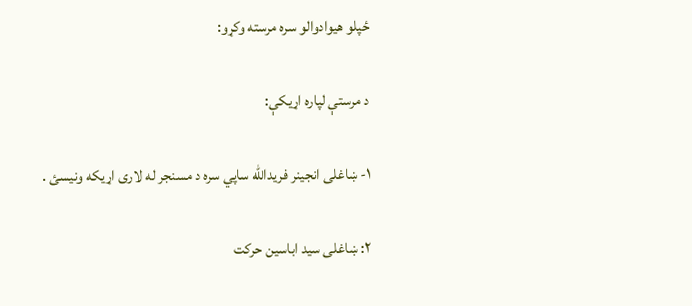ځپلو هیوادوالو سره مرسته وکړو:

د مرستې لپاره اړیکې:

۱- ښاغلی انجینر فریدالله ساپي سره د مسنجر له لاری اړیکه ونیسئ .

۲: ښاغلی سید اباسین حرکت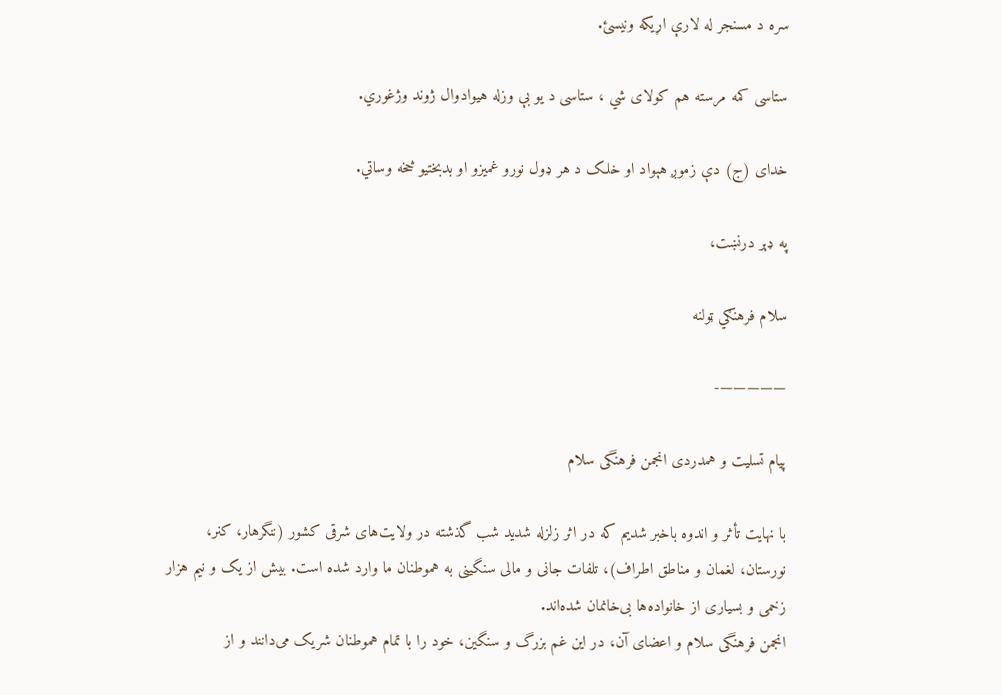سره د مسنجر له لارې اړیکه ونیسئ.

ستاسی کمه مرسته هم کولای شي ، ستاسی د یو بې وزله هیوادوال ژوند وژغوري.

خدای (ج) دې زموږ هېواد او خلک د هر ډول نورو غمیزو او بدبختیو څخه وساتي.

په ډېر درنښت،

سلام فرهنګي ټولنه

—————-

پیام تسلیت و همدردی انجمن فرهنگی سلام

با نهایت تأثر و اندوه باخبر شدیم که در اثر زلزله شدید شب گذشته در ولایت‌های شرقی کشور (ننگرهار، کنر، نورستان، لغمان و مناطق اطراف)، تلفات جانی و مالی سنگینی به هموطنان ما وارد شده است. بیش از یک و نیم هزار زخمی و بسیاری از خانواده‌ها بی‌خانمان شده‌اند.
انجمن فرهنگی سلام و اعضای آن، در این غم بزرگ و سنگین، خود را با تمام هموطنان شریک می‌دانند و از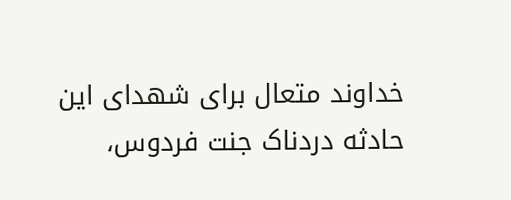خداوند متعال برای شهدای این حادثه دردناک جنت فردوس،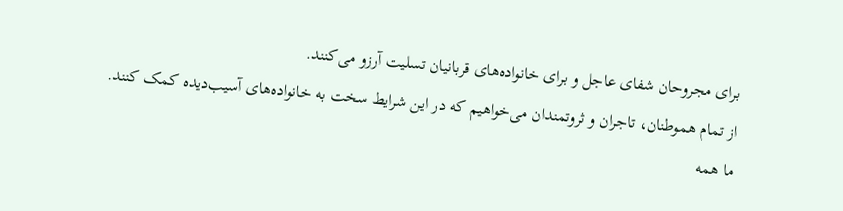برای مجروحان شفای عاجل و برای خانواده‌های قربانیان تسلیت آرزو می‌کنند.
از تمام هموطنان، تاجران و ثروتمندان می‌خواهیم که در این شرایط سخت به خانواده‌های آسیب‌دیده کمک کنند.
ما همه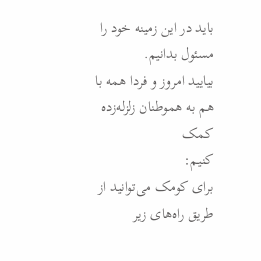باید در این زمینه خود را مسئول بدانیم.
بیایید امروز و فردا همه با هم به هموطنان زلزله‌زده کمک
کنیم:
برای کومک می‌توانید از طریق راه‌های زیر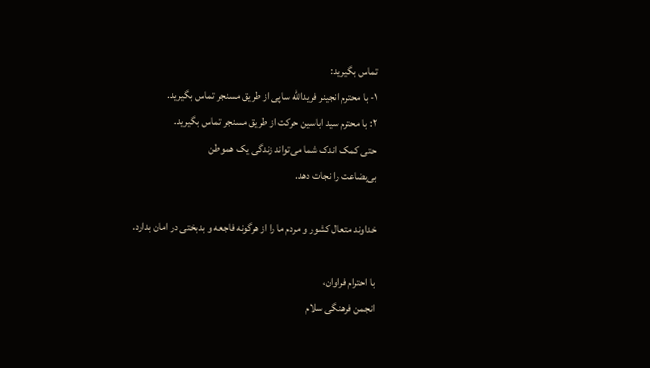تماس بگیرید:
۱- با محترم انجینر فریدالله ساپی از طریق مسنجر تماس بگیرید.
۲: با محترم سید اباسین حرکت از طریق مسنجر تماس بگیرید.
حتی کمک اندک شما می‌تواند زندگی یک هموطن
بی‌بضاعت را نجات دهد.

خداوند متعال کشور و مردم ما را از هرگونه فاجعه و بدبختی در امان بدارد.

با احترام فراوان،
انجمن فرهنگی سلام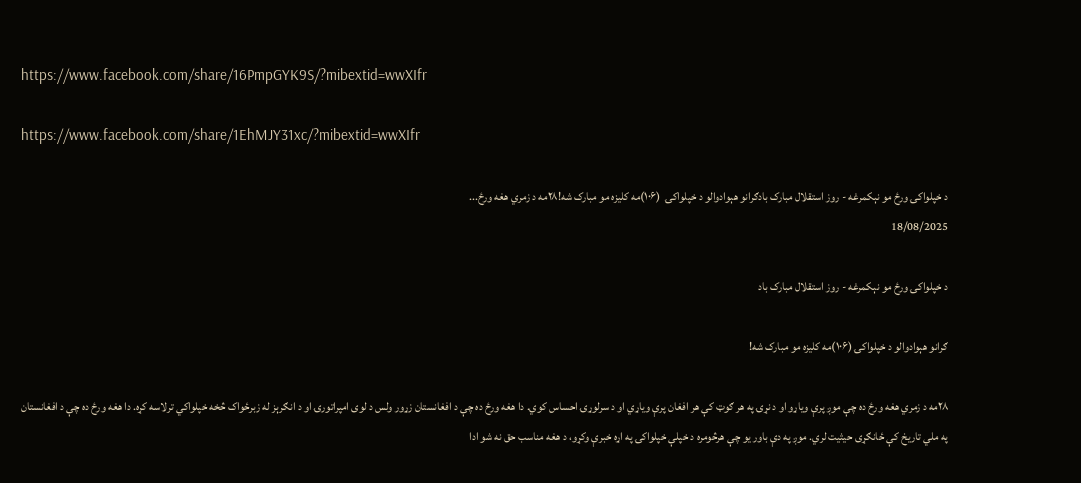https://www.facebook.com/share/16PmpGYK9S/?mibextid=wwXIfr

https://www.facebook.com/share/1EhMJY31xc/?mibextid=wwXIfr

د خپلواکۍ ورځ مو نېکمرغه - روز استقلال مبارک بادګرانو هېوادوالو د خپلواکۍ  (۱۰۶)مه کلیزه مو مبارک شه!۲۸مه د زمري هغه ورځ...
18/08/2025

د خپلواکۍ ورځ مو نېکمرغه - روز استقلال مبارک باد

ګرانو هېوادوالو د خپلواکۍ (۱۰۶)مه کلیزه مو مبارک شه!

۲۸مه د زمري هغه ورځ ده چې موږ پرې ویاړو او د نړۍ په هر ګوټ کې هر افغان پرې ویاړي او د سرلوړۍ احساس کوي. دا هغه ورځ ده چې د افغانستان زړور ولس د لوی امپراتورۍ او د انګرېز له زبرځواک څخه خپلواکي ترلاسه کړه. دا هغه ورځ ده چې د افغانستان په ملي تاریخ کې ځانګړی حیثیت لري. موږ په دې باور یو چې هرڅومره د خپلې خپلواکۍ په اړه خبرې وکړو، د هغه مناسب حق نه شو ادا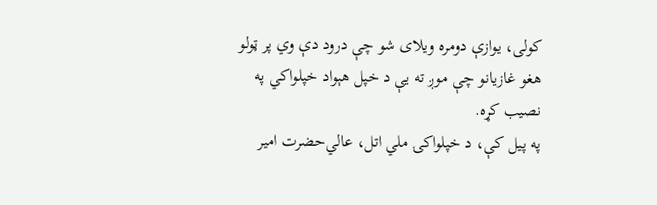کولی، یوازې دومره ویلای شو چې درود دې وي پر ټولو هغو غازیانو چې موږ ته یې د خپل هېواد خپلواکي په نصیب کړه.
په پیل کې، د خپلواکۍ ملي اتل، عالي‌حضرت امیر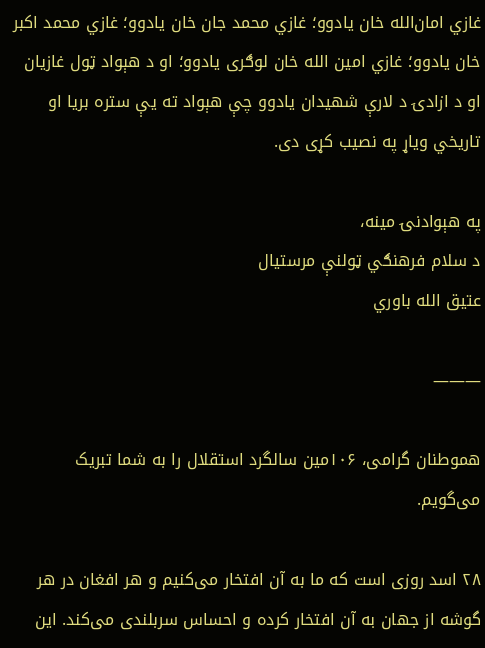غازي امان‌الله خان یادوو؛ غازي محمد جان خان یادوو؛ غازي محمد اکبر خان یادوو؛ غازي امین الله خان لوګری یادوو؛ او د هېواد ټول غازیان او د ازادۍ د لارې شهیدان یادوو چې هېواد ته یې ستره بریا او تاریخي ویاړ په نصیب کړی دی.

په هېوادنۍ مینه،
د سلام فرهنګي ټولنې مرستیال
عتيق الله باوري

———

هموطنان گرامی، ۱۰۶مین سالگرد استقلال را به شما تبریک می‌گویم.

۲۸ اسد روزی است که ما به آن افتخار می‌کنیم و هر افغان در هر گوشه از جهان به آن افتخار کرده و احساس سربلندی می‌کند. این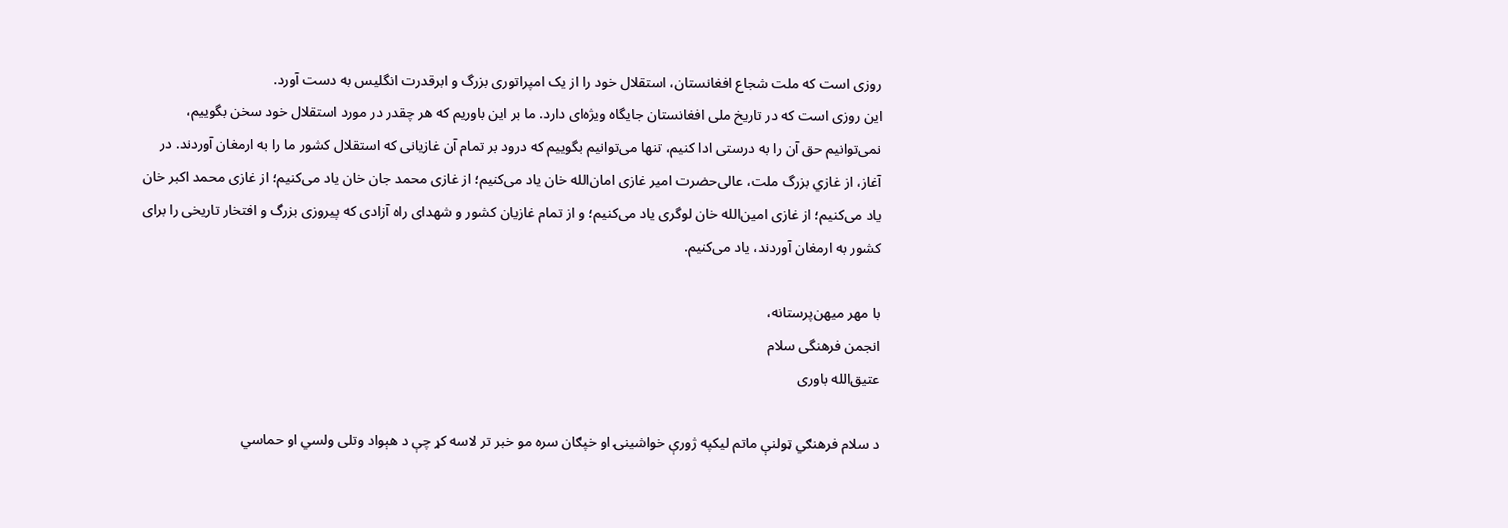روزی است که ملت شجاع افغانستان، استقلال خود را از یک امپراتوری بزرگ و ابرقدرت انگلیس به دست آورد.
این روزی است که در تاریخ ملی افغانستان جایگاه ویژه‌ای دارد. ما بر این باوریم که هر چقدر در مورد استقلال خود سخن بگوییم، نمی‌توانیم حق آن را به درستی ادا کنیم، تنها می‌توانیم بگوییم که درود بر تمام آن غازیانی که استقلال کشور ما را به ارمغان آوردند. در آغاز، از غازي بزرگ ملت، عالی‌حضرت امیر غازی امان‌الله خان یاد می‌کنیم؛ از غازی محمد جان خان یاد می‌کنیم؛ از غازی محمد اکبر خان یاد می‌کنیم؛ از غازی امین‌الله خان لوگری یاد می‌کنیم؛ و از تمام غازیان کشور و شهدای راه آزادی که پیروزی بزرگ و افتخار تاریخی را برای کشور به ارمغان آوردند، یاد می‌کنیم.

با مهر میهن‌پرستانه،
انجمن فرهنگی سلام
عتیق‌الله باوری

د سلام فرهنګي ټولنې ماتم لیکپه ژورې خواشینۍ او خپګان سره مو خبر تر لاسه کړ چې د هېواد وتلی ولسي او حماسي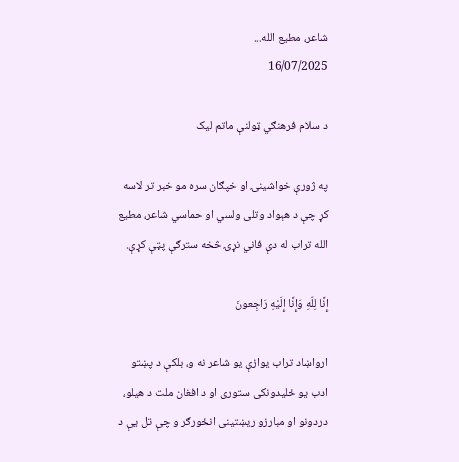شاعر، مطیع الله...
16/07/2025

د سلام فرهنګي ټولنې ماتم لیک

په ژورې خواشینۍ او خپګان سره مو خبر تر لاسه کړ چې د هېواد وتلی ولسي او حماسي شاعر، مطیع الله تراب له دې فاني نړۍ څخه سترګې پټې کړې.

إِنَّا لِلّهِ وَإِنَّا إِلَيْهِ رَاجِعونَ

ارواښاد تراب یوازې یو شاعر نه و، بلکې د پښتو ادب یو ځلیدونکی ستوری او د افغان ملت د هیلو، دردونو او مبارزو ریښتینی انځورګر و چې تل یې د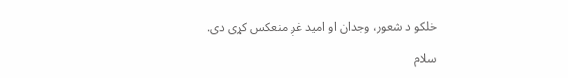خلکو د شعور، وجدان او امید غږ منعکس کړی دی.

سلام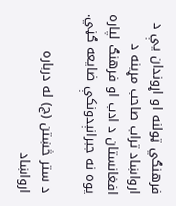فرهنګي ټولنه او اړوندان یې د ارواښاد تراب صاحب مړینه د افغانستان د ادب او فرهنګ لپاره یوه نه جبرانېدونکې ضایعه ګڼي.

د ستر څښتن (ج) له درباره ارواښاد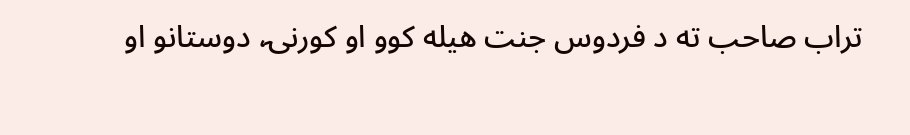تراب صاحب ته د فردوس جنت هيله کوو او کورنۍ، دوستانو او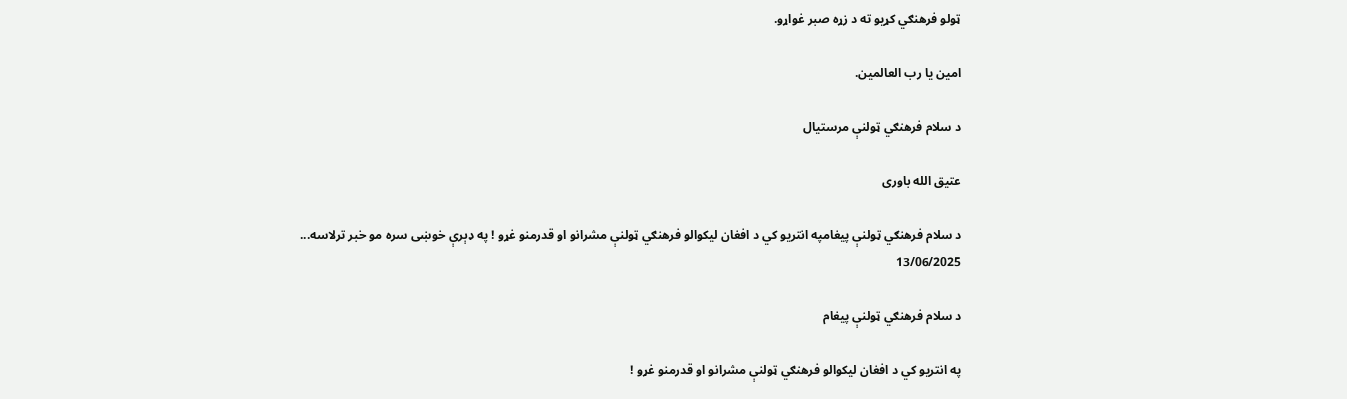ټولو فرهنګي کړيو ته د زړه صبر غواړو.

امین یا رب العالمین.

د سلام فرهنګي ټولنې مرستیال

عتیق الله باوری

د سلام فرهنګي ټولنې پیغامپه انتریو کي د افغان ليکوالو فرهنګي ټولنې مشرانو او قدرمنو غړو ! په ډېرې خوښی سره مو خبر ترلاسه...
13/06/2025

د سلام فرهنګي ټولنې پیغام

په انتریو کي د افغان ليکوالو فرهنګي ټولنې مشرانو او قدرمنو غړو !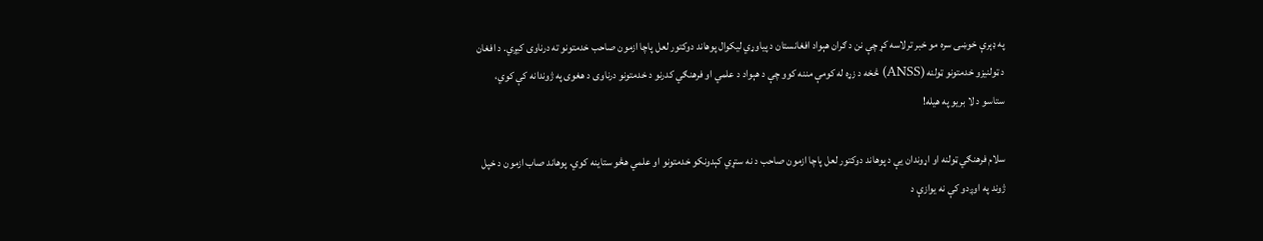په ډېرې خوښی سره مو خبر ترلاسه کړ چې نن د ګران هېواد افغانستان د پیاوړي لیکوال پوهاند دوکتور لعل پاچا ازمون صاحب خدمتونو ته درناوی کیږي. د افغان د ټولنیزو خدمتونو ټولنه (ANSS) څخه د زړه له کومې مننه کوو چې د هېواد د علمي او فرهنګي کدرنو د خدمتونو درناوی د هغوی په ژوندانه کې کوي، ستاسو د لا بریو په هیله!

سلام فرهنګي ټولنه او اړوندان یې د پوهاند دوکتور لعل پاچا ازمون صاحب د نه ستړي کېدونکو خدمتونو او علمي هڅو ستاینه کوي. پوهاند صاب ازمون د خپل ژوند په اوږدو کې نه یوازې د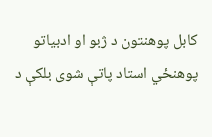کابل پوهنتون د ژبو او ادبیاتو پوهنځي استاد پاتې شوی بلکې د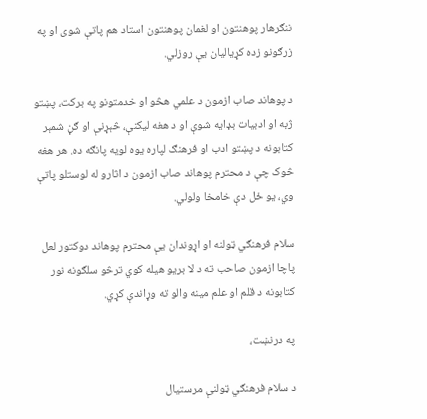ننګرهار پوهنتون او لغمان پوهنتون استاد هم پاتې شوی او په زرګونو زده کړیالیان یې روزلي.

د پوهاند صاب ازمون د علمي هڅو او خدمتونو په برکت، پښتو ژبه او ادبیات بډایه شوې او د هغه لیکنې، څېړنې او ګڼ شمېر کتابونه د پښتو ادب او فرهنګ لپاره یوه لویه پانګه ده. هر هغه څوک چې د محترم پوهاند صاب ازمون د اثارو له لوستلو پاتې وي، یو ځل دې خامخا ولولي.

سلام فرهنګي ټولنه او اړوندان یې محترم پوهاند دوکتور لعل پاچا ازمون صاحب ته د لا بریو هيله کوي ترڅو سلګونه نور کتابونه د قلم او علم مینه والو ته وړاندې کړي.

په درنښت،

د سلام فرهنګي ټولنې مرستیال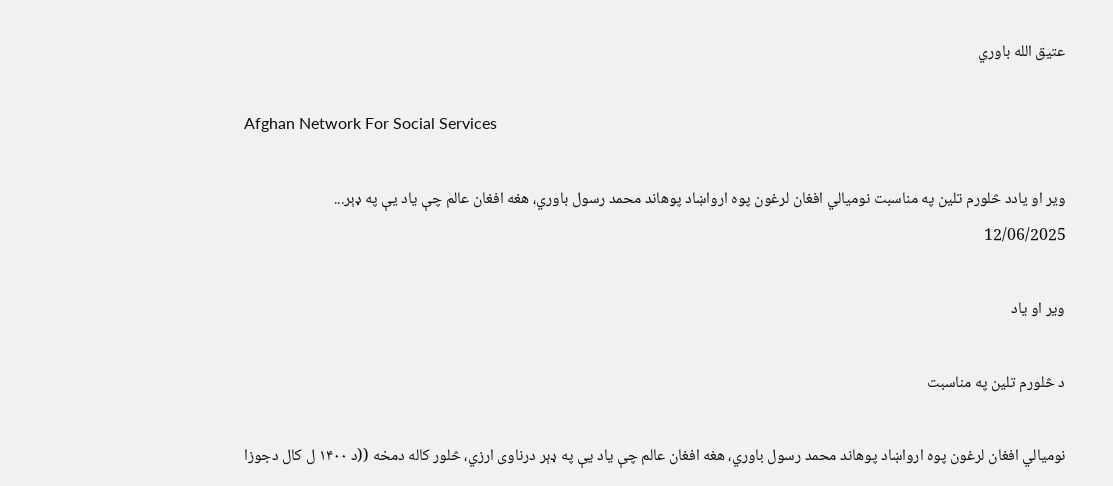عتیق الله باوري

Afghan Network For Social Services

ویر او یادد څلورم تلین په مناسبت نومیالي افغان لرغون پوه ارواښاد پوهاند محمد رسول باوري، هغه افغان عالم چې یاد یې په ډېر...
12/06/2025

ویر او یاد

د څلورم تلین په مناسبت

نومیالي افغان لرغون پوه ارواښاد پوهاند محمد رسول باوري، هغه افغان عالم چې یاد یې په ډېر درناوی ارزي، څلور کاله دمخه ((د ۱۴۰۰ ل کال دجوزا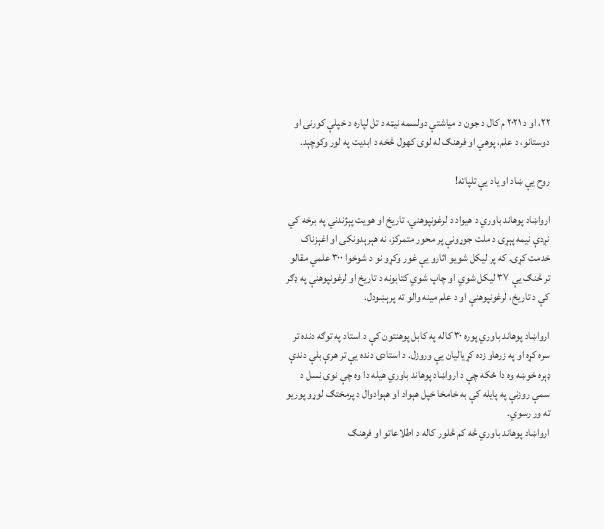۲۲، او د ۲۰۲۱ م کال د جون د میاشتې دولسمه نیټه د تل لپاره د خپلې کورنۍ او دوستانو، د علم، پوهي او فرهنګ له لوی کهول څخه د ابدیت په لور وکوچېد.

روح يې ښاد او ياد يې تلپاته!

ارواښاد پوهاند باوري د هیواد د لرغونپوهني، تاریخ او هویت پېژندني په برخه کي نږدې نیمه پېړۍ د ملت جوړونې پر محور متمرکز، نه هېرېدونکی او اغېزناک خدمت کړی. که پر لیکل شويو اثارو یې غور وکړو نو د شوخوا ۳۰۰ علمي مقالو تر څنګ یې ۳۷ لیکل شوي او چاپ شوي کتابونه د تاریخ او لرغونپوهنې په ډګر کې د تاریخ، لرغونپوهنې او د علم مینه والو ته پرېښودل.

ارواښاد پوهاند باوري پوره ۳۰ کاله په کابل پوهنتون کې د استاد په توګه دنده تر سره کړه او په زرهاو زده کړیالیان یې وروزل. د استادۍ دنده یې تر هرې بلې دندې ډېره خوښه وه دا ځکه چې د ارواښاد پوهاند باوري هیله دا وه چې نوی نسل د سمې روزنې په پایله کې به خامخا خپل هېواد او هېوادوال د پرمختګ لوړو پوریو ته ور رسوي.
ارواښاد پوهاند باوري څه کم څلور کاله د اطلاعاتو او فرهنګ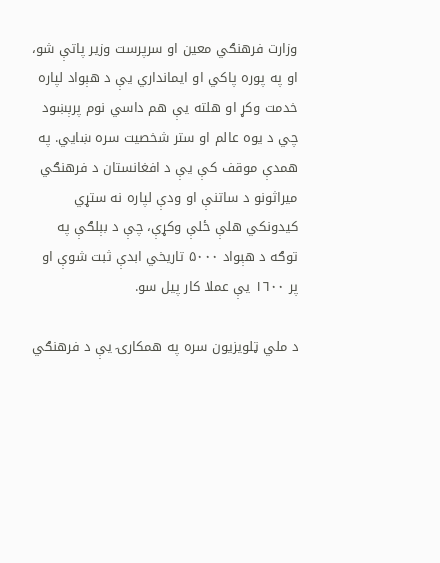وزارت فرهنګي معین او سرپرست وزیر پاتې شو، او په پوره پاکي او ایمانداري یې د هېواد لپاره خدمت وکړ او هلته یې هم داسي نوم پرېښود چي د یوه عالم او ستر شخصیت سره ښايي. په همدې موقف کې یې د افغانستان د فرهنګي میراثونو د ساتنې او ودې لپاره نه ستړي کیدونکي هلې ځلې وکړې، چې د بېلګې په توګه د هېواد ۵۰۰۰ تاریخي ابدې ثبت شوې او پر ١٦٠٠ يې عملا کار پیل سو.

د ملي ټلویزیون سره په همکارۍ یې د فرهنګي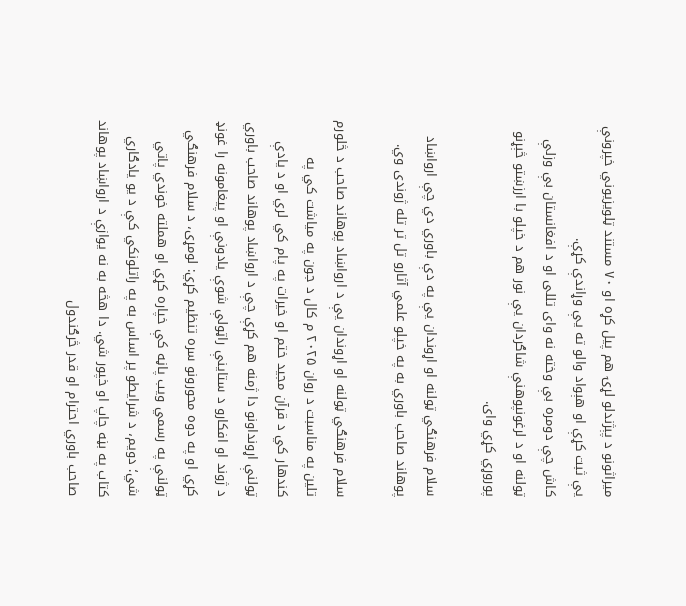میراثونو د پېژندلو لړۍ هم پیل کړه او ۷۰ مستند ټلویزیوني خپرونې یې ثبت کړې او هېواد والو ته یې وړاندې کړې.
کاش چې دومره بې وخته نه وای تللی او د افغانستان بې وزلې ټولنه او د لرغونپوهنې شاګردان یې نور هم د خپلو با ارزښتو څېړنو پوروړي کړي وای.

سلام فرهنګي ټولنه او اړوندان یې په دې باوري دي چې ارواښاد پوهاند صاحب باوري به په خپلو علمي آثارو تل تر تله ژوندی وي.

سلام فرهنګي ټولنه او اړوندان یې د ارواښاد پوهاند صاحب د څلورم تلين په مناسبت د روان ۲۰۲۵ م کال د جون په میاشت کي په کندهار کي د قرآن مجيد ختم او خيرات په پام کي لري او د يادې ټولنې اړونداونو دا ژمنه هم کړې چې د ارواښاد پوهاند صاحب باوري د ژوند او افکارو د ستاینې راټولې شوې یادونې او پیغامونه را غونډ کړي او په دوه محورونو سره تنظیم کړي: لومړی، د سلام فرهنګي ټولنې په رسمي ویب پاڼه کې خپاره کړي او هملته خوندي پاتي شي؛ دویم، د شرایطو پر اساس به په راتلونکي کې د یو یادګاري کتاب په بڼه چاپ او خپور شي. دا هڅه به نه یوازې د ارواښاد پوهاند صاحب باوري احترام او قدر څرګندول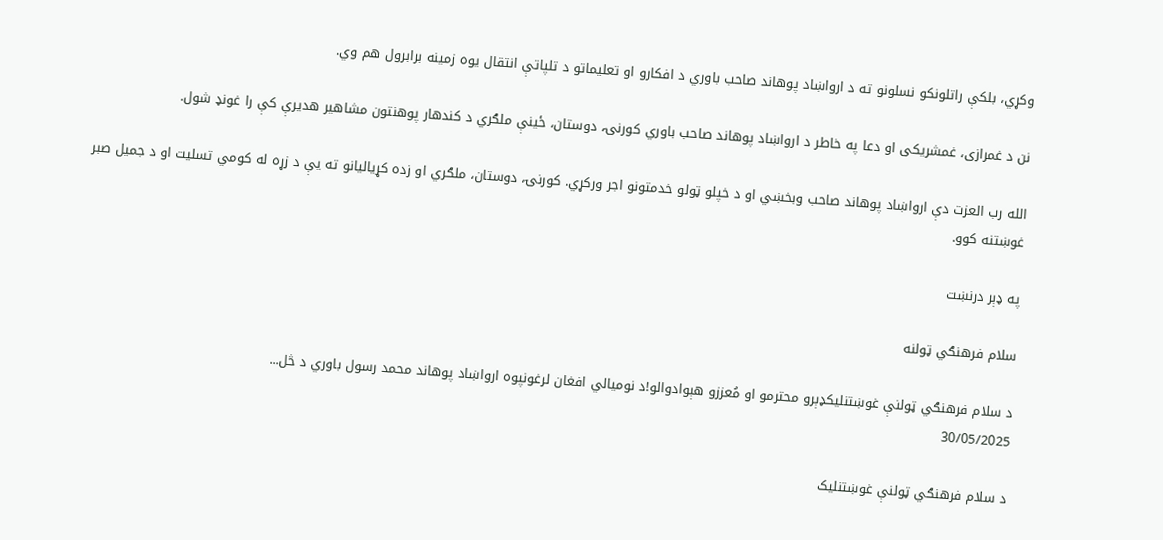وکړي، بلکې راتلونکو نسلونو ته د ارواښاد پوهاند صاحب باوري د افکارو او تعلیماتو د تلپاتې انتقال یوه زمینه برابرول هم وي.

نن د غمرازی، غمشريکی او دعا په خاطر د ارواښاد پوهاند صاحب باوري کورنۍ، دوستان، ځينې ملګري د کندهار پوهنتون مشاهير هديرې کې را غونډ شول.

الله رب العزت دې ارواښاد پوهاند صاحب وبخښي او د خپلو ټولو خدمتونو اجر ورکړي. کورنۍ، دوستان، ملګري او زده کړیالیانو ته یې د زړه له کومي تسلیت او د جمیل صبر غوښتنه کوو.

په ډېر درنښت

سلام فرهنګي ټولنه

د سلام فرهنګي ټولنې غوښتنلیکډېرو محترمو او مُعززو هېوادوالو!د نومیالي افغان لرغونپوه ارواښاد پوهاند محمد رسول باوري د څل...
30/05/2025

د سلام فرهنګي ټولنې غوښتنلیک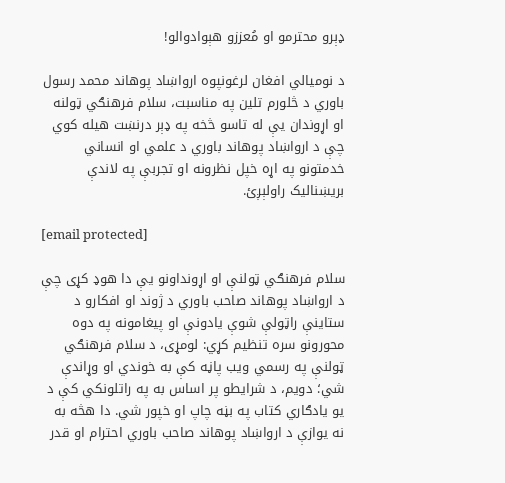ډېرو محترمو او مُعززو هېوادوالو!

د نومیالي افغان لرغونپوه ارواښاد پوهاند محمد رسول باوري د څلورم تلین په مناسبت، سلام فرهنګي ټولنه او اړوندان یې له تاسو څخه په ‌ډېر درنښت هیله کوي چې د ارواښاد پوهاند باوري د علمي او انساني خدمتونو په اړه خپل نظرونه او تجربې په لاندې بریښنالیک راولېږئ.

[email protected]

سلام فرهنګي ټولنې او اړونداونو یې دا هوډ کړی چې د ارواښاد پوهاند صاحب باوري د ژوند او افکارو د ستاینې راټولې شوې یادونې او پیغامونه په دوه محورونو سره تنظیم کړي: لومړی، د سلام فرهنګي ټولنې په رسمي ویب پاڼه کې به خوندي او وړاندې شي؛ دویم، د شرایطو پر اساس به په راتلونکي کې د یو یادګاري کتاب په بڼه چاپ او خپور شي. دا هڅه به نه یوازې د ارواښاد پوهاند صاحب باوري احترام او قدر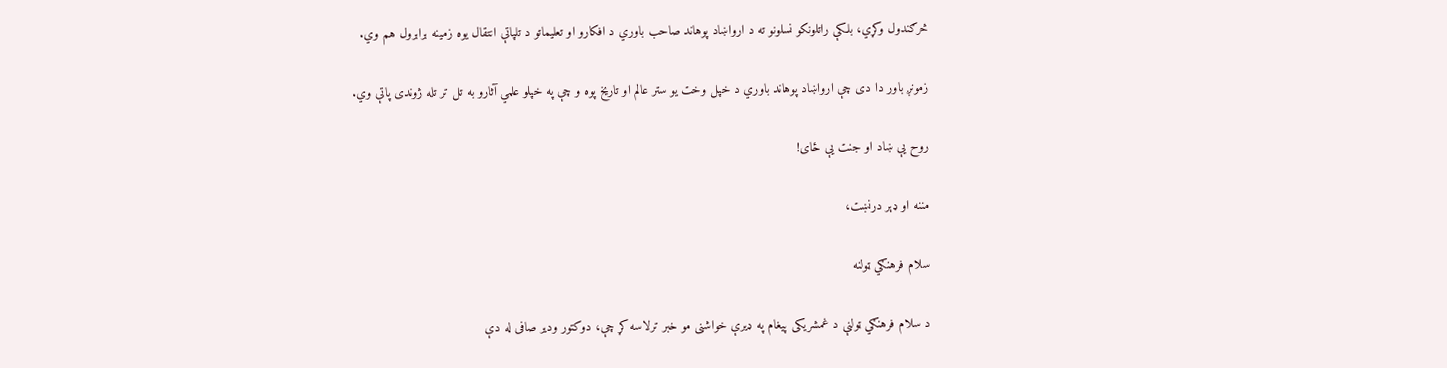څرګندول وکړي، بلکې راتلونکو نسلونو ته د ارواښاد پوهاند صاحب باوري د افکارو او تعلیماتو د تلپاتې انتقال یوه زمینه برابرول هم وي.

زمونږ باور دا دى چې ارواښاد پوهاند باوري د خپل وخت یو ستر عالم او تاریخ پوه و چې په خپلو علمي آثارو به تل تر تله ژوندی پاتې وي.

روح یې ښاد او جنت یې ځای!

مننه او ډېر درنښت،

سلام فرهنګي ټولنه

د سلام فرهنګي ټولنې د غمشریکی پیغام په ډیرې خواشنی مو خبر ترلاسه کړ چې، دوکتور ودیر صافی له دې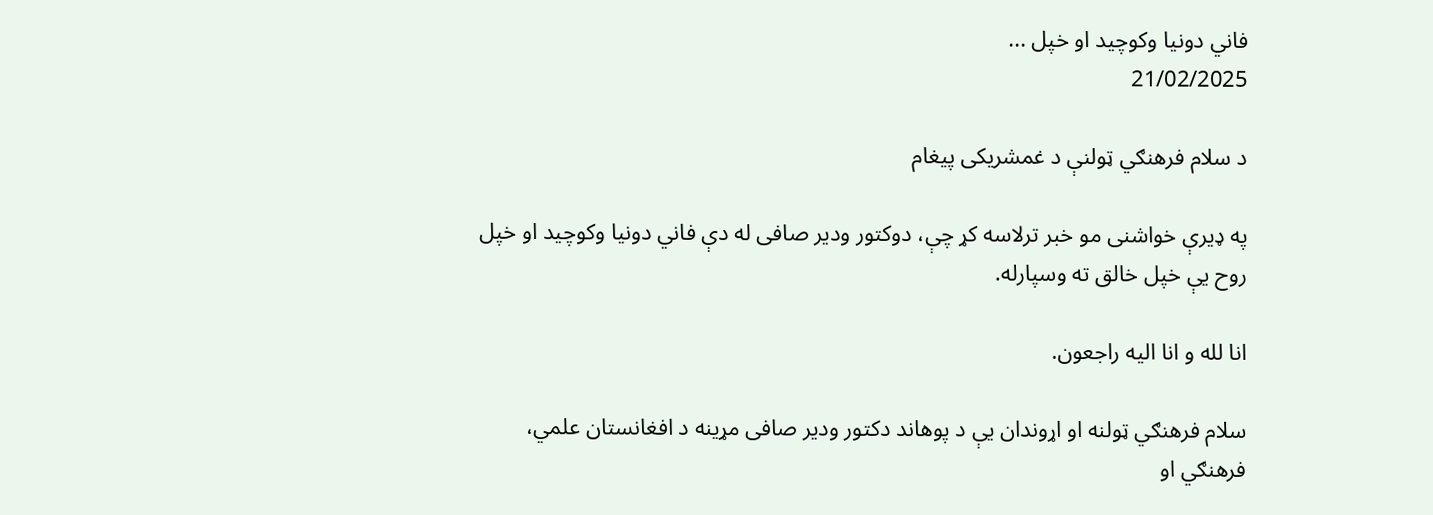فاني دونیا وکوچید او خپل ...
21/02/2025

د سلام فرهنګي ټولنې د غمشریکی پیغام

په ډیرې خواشنی مو خبر ترلاسه کړ چې، دوکتور ودیر صافی له دې فاني دونیا وکوچید او خپل روح يې خپل خالق ته وسپارله.

انا لله و انا اليه راجعون.

سلام فرهنګي ټولنه او اړوندان یې د پوهاند دکتور ودیر صافی مړينه د افغانستان علمي، فرهنګي او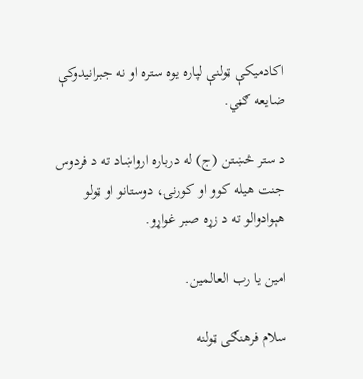اکادمیکې ټولنې لپاره یوه ستره او نه جبرانیدوکې ضایعه ګڼي.

د ستر څښتن (ج) له درباره ارواښاد ته د فردوس جنت هيله کوو او کورنۍ، دوستانو او ټولو هېوادوالو ته د زړه صبر غواړو.

امین یا رب العالمین.

سلام فرهنګی ټولنه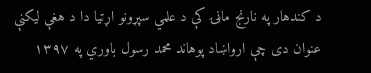د کندهار په نارنج ماڼۍ کې د علمي سپړونو اړتیا دا د هغې لیکنې عنوان دی چې ارواښاد پوهاند محمد رسول باوري په ۱۳۹۷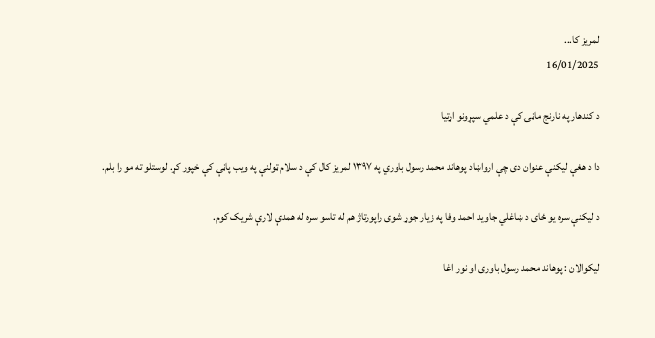لمریز کا...
16/01/2025

د کندهار په نارنج ماڼۍ کې د علمي سپړونو اړتیا

دا د هغې لیکنې عنوان دی چې ارواښاد پوهاند محمد رسول باوري په ۱۳۹۷ لمریز کال کې د سلام ټولنې په ویب پاڼې کې خپور کړ. لوستلو ته مو را بلم.

د لیکنې سره یو ځای د ښاغلي جاوید احمد وفا په زیار جوړ شوی راپورتاژ هم له تاسو سره له همدې لارې شریک کوم.

لیکوالان : پوهاند محمد رسول باوری او نور اغا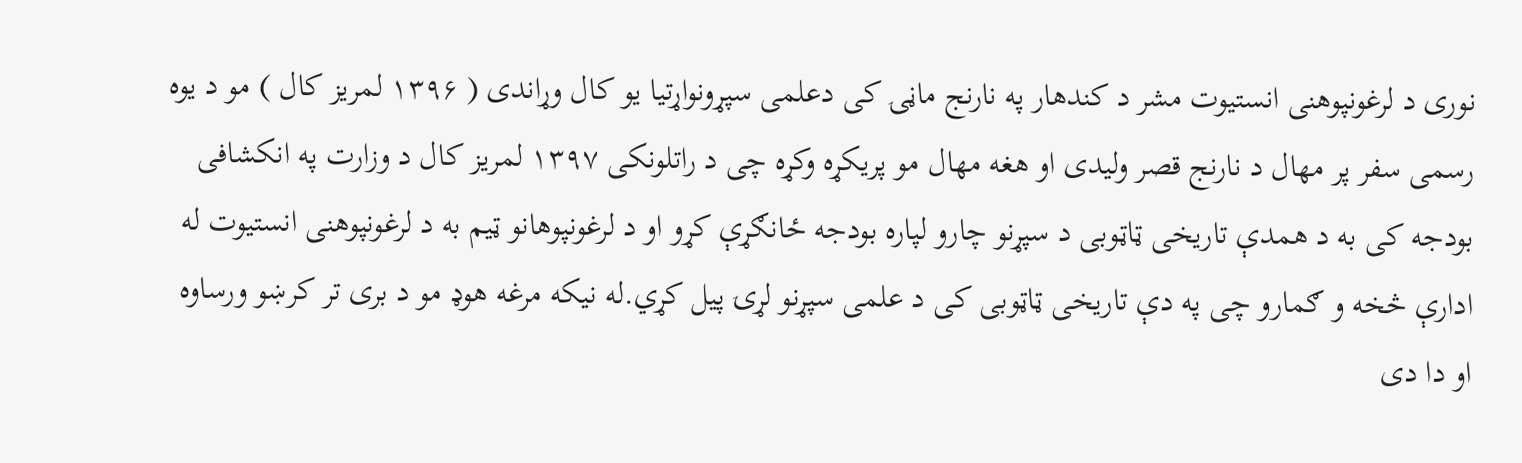نوری د لرغونپوهنی انستیوت مشر د کندهار په نارنج ماڼۍ کی دعلمی سپړونواړتیا یو کال وړاندی ( ۱۳۹۶ لمریز کال ) مو د یوه رسمی سفر پر مهال د نارنج قصر ولیدی او هغه مهال مو پریکړه وکړه چی د راتلونکی ۱۳۹۷ لمریز کال د وزارت په انکشافی بودجه کی به د همدې تاریخی ټاټوبی د سپړنو چارو لپاره بودجه ځانګړې کړو او د لرغونپوهانو ټیم به د لرغونپوهنی انستیوت له ادارې څخه و ګمارو چی په دې تاریخی ټاټوبی کی د علمی سپړنو لړۍ پیل کړي.له نیکه مرغه هوډ مو د بری تر کرښو ورساوه او دا دی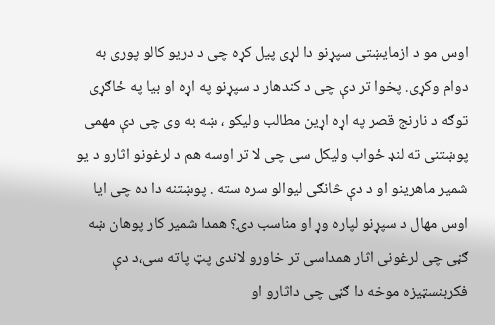اوس مو د ازمایښتی سپړنو دا لړی پیل کړه چی د دریو کالو پوری به دوام وکړی. پخوا تر دې چی د کندهار د سپړنو په اړه او بیا په ځاګړی توګه د نارنج قصر په اړه اړین مطالب ولیکو ، ښه به وی چی دې مهمی پوښتنی ته لنډ ځواب ولیکل سی چی لا تر اوسه هم د لرغونو اثارو د یو شمیر ماهرینو او د دې څانګی لیوالو سره سته . پوښتنه دا ده چی ایا اوس مهال د سپړنو لپاره وړ او مناسب دۍ؟ همدا شمیر کار پوهان ښه ګڼی چی لرغونی اثار همداسی تر خاورو لاندی پټ پاته سی،د دې فکربنسټیزه موخه دا ګڼی چی داثارو او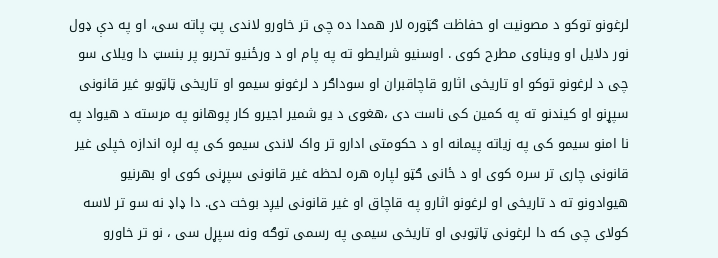لرغونو توکو د مصونیت او حفاظت ګټوره لار همدا ده چی تر خاورو لاندی پټ پاته سی، او په دې ډول نور دلایل او ویناوی مطرح کوی . اوسنیو شرایطو ته په پام او د ورځنیو تحربو پر بنسټ دا ویلای سو چی د لرغونو توکو او تاریخی اثارو قاچاقبران او سوداګر د لرغونو سیمو او تاریخی ټاټوبو غیر قانونی سپړنو او کیندنو ته په کمین کی ناست دی ،هغوی د یو شمیر اجیرو کار پوهانو په مرسته د هیواد په نا امنو سیمو کی په زیاته پیمانه او د حکومتی ادارو تر واک لاندی سیمو کی په لږه اندازه خپلی غیر قانونی چاری تر سره کوی او د ځانی ګټو لپاره هره لحظه غیر قانونی سپړنی کوی او بهرنیو هیوادونو ته د تاریخی او لرغونو اثارو په قاچاق او غیر قانونی لیږد بوخت دی. دا ډاډ نه سو تر لاسه کولای چی که دا لرغونی ټاټوبی او تاریخی سیمی په رسمی توګه ونه سپړل سی ، نو تر خاورو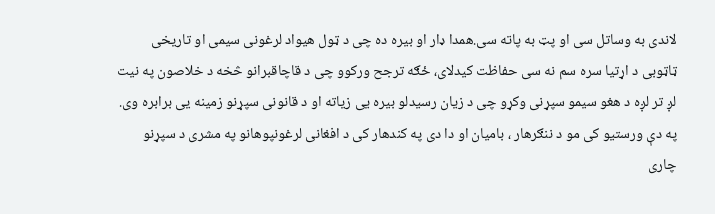لاندی به وساتل سی او پټ به پاته سی.همدا ډار او بیره ده چی د ټول هیواد لرغونی سیمی او تاریخی ټاټوبی د اړتیا سره سم نه سی حفاظت کیدلای، ځګه ترجح ورکوو چی د قاچاقبرانو څخه د خلاصون په نیت لږ تر لږه د هغو سیمو سپړنی وکړو چی د زیان رسیدلو بیره یی زیاته او د قانونی سپړنو زمینه یی برابره وی. په دې ورستیو کی مو د ننګرهار ، بامیان او دا دی په کندهار کی د افغانی لرغونپوهانو په مشری د سپړنو چاری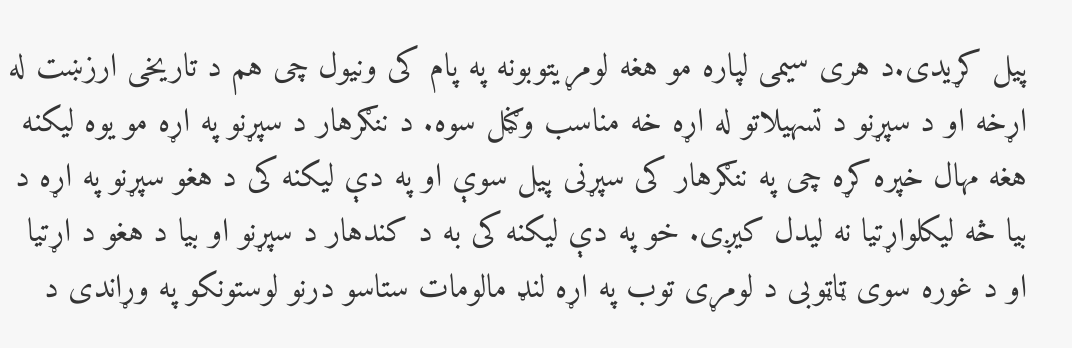پیل کړیدی.د هری سیمی لپاره مو هغه لومړیتوبونه په پام کی ونیول چی هم د تاریخی ارزښت له اړخه او د سپړنو د تسهیلاتو له اړه خه مناسب وګڼل سوه. د ننګرهار د سپړنو په اړه مو یوه لیکنه هغه مهال خپره کړه چی په ننګرهار کی سپړنی پیل سوې او په دې لیکنه کی د هغو سپړنو په اړه د بیا څه لیکلواړتیا نه لیدل کیږی. خو په دې لیکنه کی به د کندهار د سپړنو او بیا د هغو د اړتیا او د غوره سوی ټاټوبی د لومړی توب په اړه لنډ مالومات ستاسو درنو لوستونکو په وړاندی د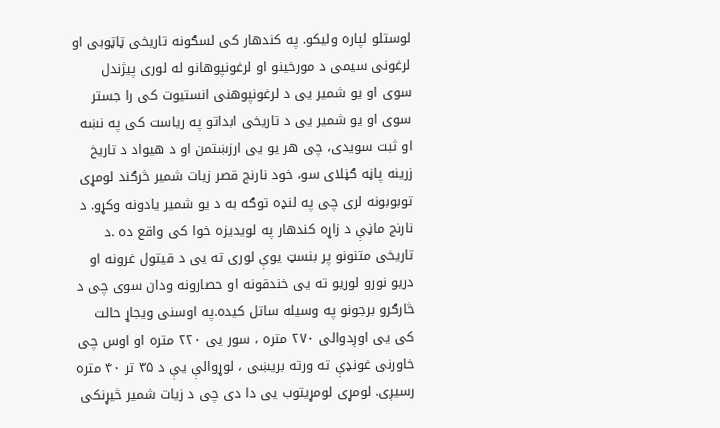لوستلو لپاره ولیکو. په کندهار کی لسګونه تاریخی ټاټوبی او لرغونی سیمی د مورخینو او لرغونپوهانو له لوری پیژندل سوی او یو شمیر یی د لرغونپوهنی انستیوت کی را جستر سوی او یو شمیر یی د تاریخی ابداتو په ریاست کی په نښه او ثبت سویدی، چی هر یو یی ارزښتمن او د هیواد د تاریخ زرینه پاڼه ګڼلای سو، خود نارنج قصر زیات شمیر څرګند لومړی توبوبونه لری چی په لنډه توګه به د یو شمیر یادونه وکړو. د نارنج ماڼې د زاړه کندهار په لویدیزه خوا کی واقع ده .د تاریخی متنونو پر بنسټ یوې لوری ته یی د قیتول غرونه او دریو نورو لوریو ته یی خندقونه او حصارونه ودان سوی چی د څارګرو برجونو په وسیله ساتل کیده.په اوسنی ویجاړ حالت کی یی اوږدوالی ۲۷۰ متره ، سور یی ۲۲۰ متره او اوس چی خاورنی غونډې ته ورته بریښی ، لوړوالې يې د ۳۵ تر ۴۰ متره رسیږی. لومړی لومړیتوب یی دا دی چی د زیات شمیر څیړنکی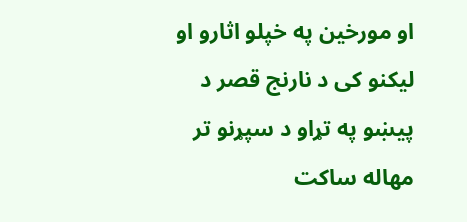او مورخین په خپلو اثارو او لیکنو کی د نارنج قصر د پیښو په تړاو د سپړنو تر مهاله ساکت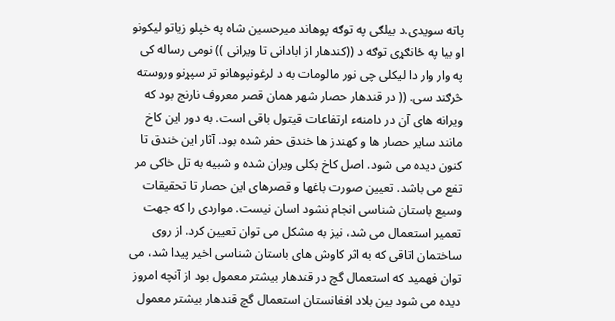پاته سویدی.د بیلګی په توګه پوهاند میرحسین شاه په خپلو زیاتو لیکونو او بیا په ځانګړی توګه د ((کندهار از ابادانی تا ویرانی )) نومی رساله کی په وار وار دا لیکلی چی نور مالومات به د لرغونپوهانو تر سپړنو وروسته څرګند سی. (( در قندهار حصار شهر همان قصر معروف نارنج بود که ويرانه های آن در دامنهء ارتفاعات قيتول باقی است. به دور اين کاخ مانند ساير حصار ها و کهندز ها خندق حفر شده بود. آثار اين خندق تا کنون ديده می شود. اصل کاخ بکلی ويران شده و شبيه به تل خاکی مر تفع می باشد. تعيين صورت باغها و قصرهای اين حصار تا تحقيقات وسيع باستان شناسی انجام نشود اسان نيست. مواردی را که جهت تعمير استعمال می شد، نيز به مشکل می توان تعيين کرد. از روی ساختمان اتاقی که به اثر کاوش های باستان شناسی اخير پيدا شد، می توان فهميد که استعمال گچ در قندهار بيشتر معمول بود از آنچه امروز ديده می شود بين بلاد افغانستان استعمال گچ قندهار بيشتر معمول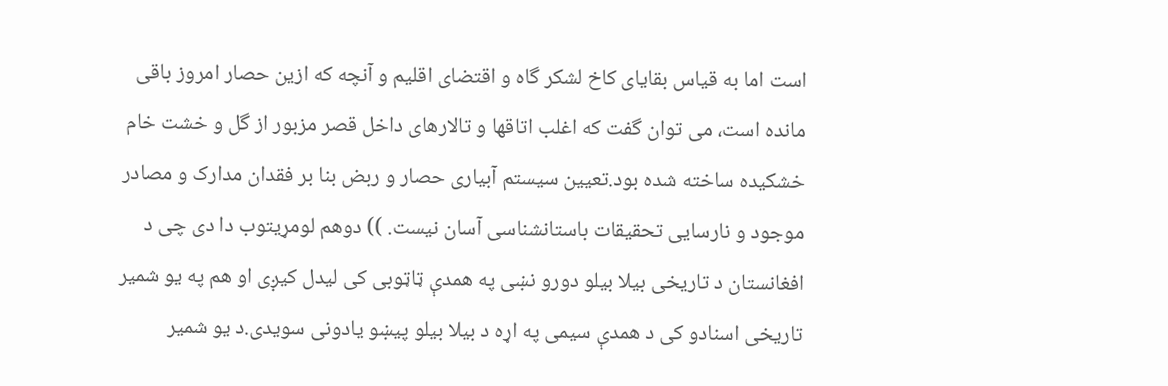است اما به قياس بقايای کاخ لشکر گاه و اقتضای اقليم و آنچه که ازين حصار امروز باقی مانده است، می توان گفت که اغلب اتاقها و تالارهای داخل قصر مزبور از گل و خشت خام خشکيده ساخته شده بود.تعيين سيستم آبياری حصار و ربض بنا بر فقدان مدارک و مصادر موجود و نارسايی تحقيقات باستانشناسی آسان نيست. )) دوهم لومړیتوب دا دی چی د افغانستان د تاریخی بیلا بیلو دورو نښی په همدې ټاټوبی کی لیدل کیږی او هم په یو شمیر تاریخی اسنادو کی د همدې سیمی په اړه د بیلا بیلو پیښو یادونی سویدی.د یو شمیر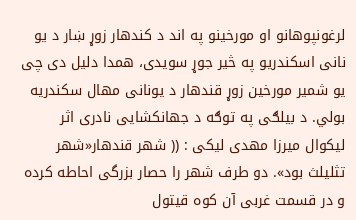لرغونپوهانو او مورخینو په اند د کندهار زوړ ښار د یو نانی اسکندریو په څیر جوړ سویدی، همدا دلیل دی چی یو شمیر مورخین زوړ قندهار د یونانی مهال سکندریه بولي. د بیلګی په توګه د جهانکشایی نادری اثر لیکوال میرزا مهدی لیکی : (( شهر قندهار«شهر تثليلث بود». دو طرف شهر را حصار بزرگی احاطه کرده و در قسمت غربی آن کوه قيتول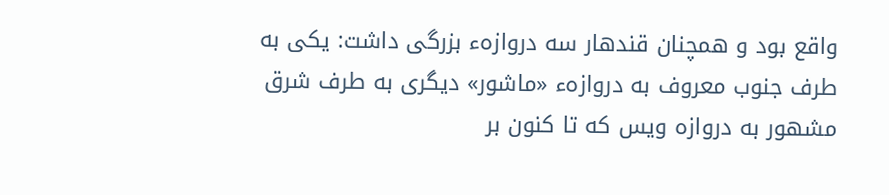واقع بود و همچنان قندهار سه دروازهء بزرگی داشت: يکی به طرف جنوب معروف به دروازهء «ماشور» ديگری به طرف شرق مشهور به دروازه ويس که تا کنون بر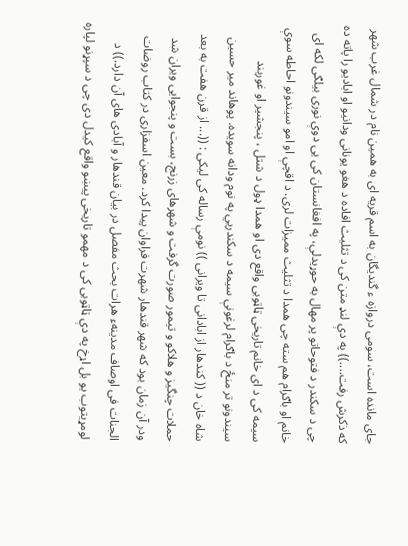جای مانده است، سومی دروازه ء گنديگان به اسم قريه ای به همين نام در شمال غرب شهر که ذکرش رفت....)) په دې لنډ متن کی د تثلیث افاده د هغو یونانی ودانیو او ابادیو را پاته ده چی د سکندر د فتوحاتو پر مهال به حوړیدلې، په افغانستان کی یی دوې نوری بیلګی لکه ای خانم او باګرام هم سته چی همدا د تثلیث ممیزات لری. د اقچې او امو سیندونو احاطه سوې سیمه کی د ای خانم تاریخی ټاټوبی واقع دی او همدا ډول د شتل ، پنجشیر او غوربند سیندونو تر منځ د باګرام لرغونې سیمه د سکندريي په نوم ودانه سویده. پوهاند میر حسین شاه خان د (( کندهار از ابادانی تا ویرانی )) نومې رساله کی لیکی : ((... از قرن هفت به بعد حملات چنگيز و هلاکو و تيمور صورت گرفت و شهرهای زرنج، بست و پنجوايی ويران شد ودر آن زمان بود که شهر قندهار شهرت فراوان پيدا کرد. معين اسفزاری در کتاب روضات الجنات فی اوصاف مدينهء هرات بحث مفصل در بيان قندهار و آبادی های آن دارد.)) د لومړیتوب یو بل اړخ په دې ټاټوبی کی د مهمو تاریخی پیښو واقع کیدل دی چی د سپړنو لپاره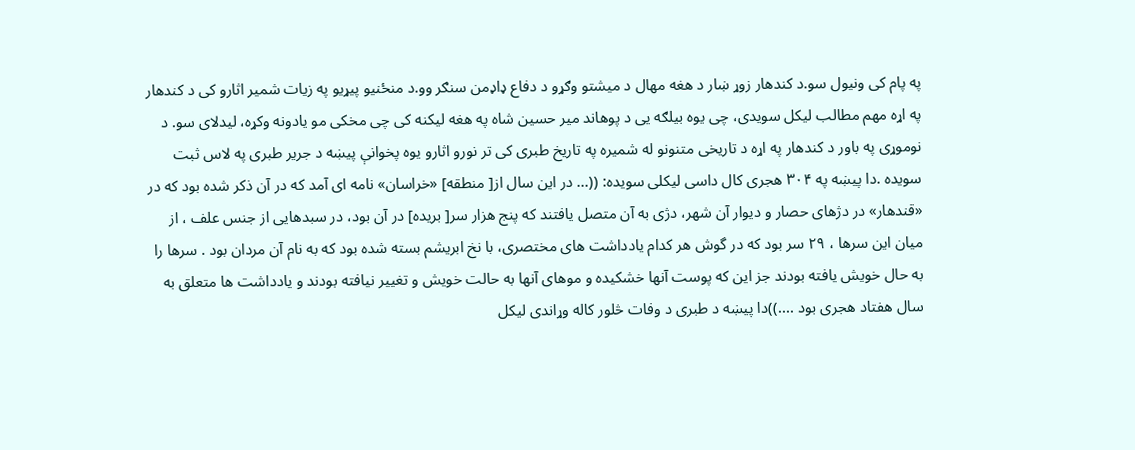په پام کی ونیول سو.د کندهار زوړ ښار د هغه مهال د میشتو وګړو د دفاع ډاډمن سنګر وو.د منځنیو پیړیو په زیات شمیر اثارو کی د کندهار په اړه مهم مطالب لیکل سویدی، چی یوه بیلګه یی د پوهاند میر حسین شاه په هغه لیکنه کی چی مخکی مو یادونه وکړه، لیدلای سو. د نوموړی په باور د کندهار په اړه د تاریخی متنونو له شمیره په تاریخ طبری کی تر نورو اثارو یوه پخوانې پیښه د جریر طبری په لاس ثبت سویده .دا پیښه په ۳۰۴ هجری کال داسی لیکلی سویده: ((... در این سال از[ منطقه] «خراسان» نامه ای آمد که در آن ذکر شده بود که در «قندهار» در دژهای حصار و دیوار آن شهر، دژی به آن متصل یافتند که پنج هزار سر[ بریده] در آن بود، در سبدهایی از جنس علف ، از میان این سرها ، ۲۹ سر بود که در گوش هر کدام یادداشت های مختصری، با نخ ابریشم بسته شده بود که به نام آن مردان بود . سرها را به حال خویش یافته بودند جز این که پوست آنها خشکیده و موهاى آنها به حالت خویش و تغییر نیافته بودند و یادداشت ها متعلق به سال هفتاد هجری بود ....))دا پیښه د طبری د وفات څلور کاله وړاندی لیکل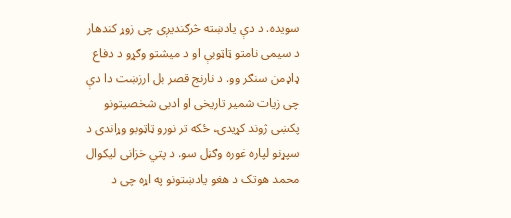سویده. د دې یادښته څرګندیږی چی زوړ کندهار د سیمی نامتو ټاټوبې او د میشتو وګړو د دفاع ډاډمن سنګر وو. د نارنج قصر بل ارزښت دا دې چی زیات شمیر تاریخی او ادبی شخصیتونو پکښی ژوند کړیدۍ، ځکه تر نورو ټاټوبو وړاندی د سپړنو لپاره غوره وګڼل سو. د پتي خزانی لیکوال محمد هوتک د هغو یادښتونو په اړه چی د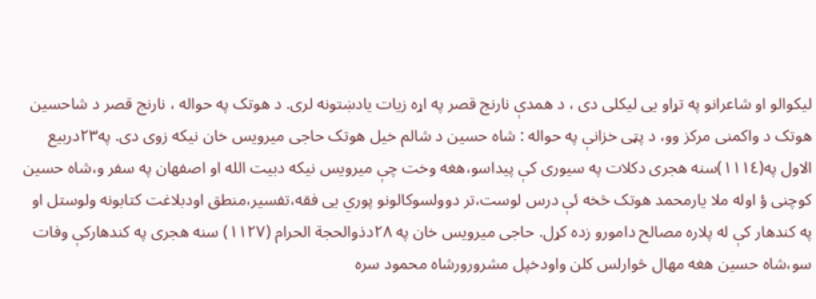لیکوالو او شاعرانو په تړاو یی لیکلی دی ، د همدې نارنج قصر په اړه زیات یادښتونه لری. د هوتک په حواله ، نارنج قصر د شاحسین هوتک د واکمنی مرکز وو، د پټی خزانې په حواله : شاه حسين د شالم خيل هوتک حاجى ميرويس خان نيکه زوى دى. په٢٣دربيع الاول په(١١١٤)سنه هجرى دکلات په سيورى کې پيداسو،هغه وخت چې ميرويس نيکه دبيت الله او اصفهان په سفر و،شاه حسين کوچنى ؤ اوله ملا يارمحمد هوتک څخه ئې درس لوست،تر دوولسوکالونو پوري یی فقه،تفسير،منطق اودبلاغت کتابونه ولوستل او په کندهار کې له پلاره مصالح دامورو زده کړل. حاجى ميرويس خان په ٢٨دذوالحجة الحرام (١١٢٧) سنه هجرى په کندهارکې وفات سو،شاه حسين هغه مهال څوارلس کلن واودخپل مشرورورشاه محمود سره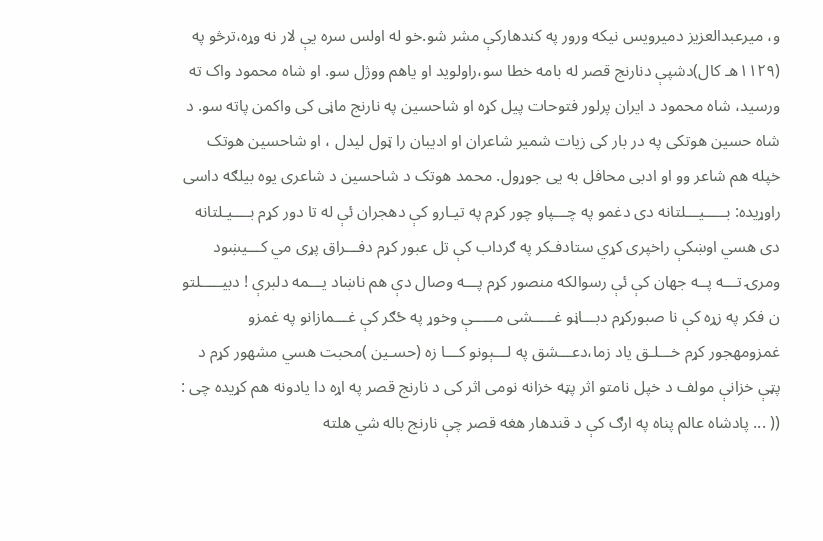و، ميرعبدالعزيز دميرويس نيکه ورور په کندهارکې مشر شو.خو له اولس سره يې لار نه وړه،ترڅو په (١١٢٩هـ کال)دشپې دنارنج قصر له بامه خطا سو،راولويد او ياهم ووژل سو. او شاه محمود واک ته ورسید، شاه محمود د ایران پرلور فتوحات پیل کړه او شاحسین په نارنج ماڼی کی واکمن پاته سو. د شاه حسین هوتکی په در بار کی زیات شمیر شاعران او ادیبان را ټول لیدل ، او شاحسین هوتک خپله هم شاعر وو او ادبی محافل به یی جوړول. محمد هوتک د شاحسین د شاعری یوه بیلګه داسی راوړیده: بـــــيـــلتانه دى دغمو په چـــپاو چور کړم په تيـارو کې دهجران ئې له تا دور کړم بــــيـلتانه دى هسي اوښکې راخپرى کړي ستادفـکر په ګرداب کې تل عبور کړم دفـــراق پړى مي کـــيښود ومرۍ تـــه پــه جهان کې ئې رسوالکه منصور کړم پـــه وصال دې هم ناښاد يـــمه دلبرې ! دبيـــــلتو ن فکر په زړه کې نا صبورکړم دبـــاڼو غـــــشى مـــــې وخوړ په ځګر کې غـــمازانو په غمزو غمزومهجور کړم خـــلـق ياد زما،دعـــشق په لـــېونو کـــا زه (حسـين )محبت هسي مشهور کړم د پټې خزانې مولف د خپل نامتو اثر پټه خزانه نومی اثر کی د نارنج قصر په اړه دا یادونه هم کړیده چی : (( ... پادشاه عالم پناه په ارګ کې د قندهار هغه قصر چې نارنج باله شي هلته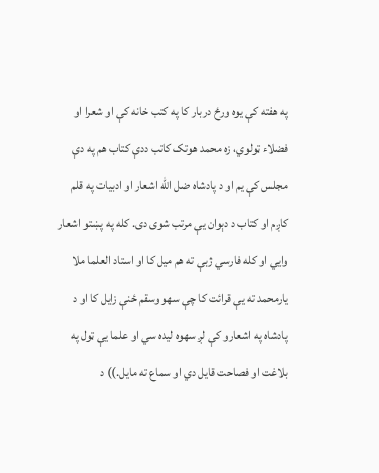په هفته کې يوه ورځ دربار کا په کتب خانه کې او شعرا او فضلاء ټولوي، زه محمد هوتک کاتب ددې کتاب هم په دې مجلس کې يم او د پادشاه ضل الله اشعار او ادبيات په قلم کاږم او کتاب د دېوان يې مرتب شوى دى. کله په پښتو اشعار وايي او کله فارسي ژبې ته هم ميل کا او استاد العلما ملا يارمحمد ته يې قرائت کا چې سهو وسقم ځنې زايل کا او د پادشاه په اشعارو کې لږ سهوه ليده سي او علما يې ټول په بلاغت او فصاحت قايل دي او سماع ته مايل.)) د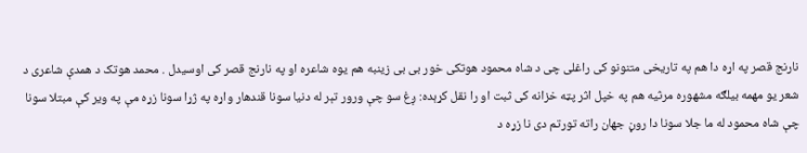نارنج قصر په اړه دا هم په تاریخی متنونو کی راغلی چی د شاه محمود هوتکی خور بی بی زینبه هم یوه شاعره او په نارنج قصر کی اوسیدل . محمد هوتک د همدې شاعری د شعر یو مهمه بیلګه مشهوره مرثیه هم په خپل اثر پټه خزانه کی ثبت او را نقل کړېده: ږغ سو چې ورور تېر له دنيا سونا قندهار واړه په ژړا سونا زړه مې په وير کې مبتلا سونا چې شاه محمود له ما جلا سونا دا روڼ جهان راته تورتم دى نا زړه د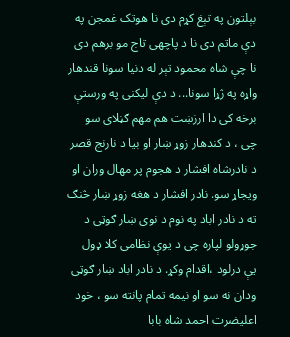بېلتون په تېغ کړم دى نا هوتک غمجن په دې ماتم دى نا د پاچهى تاج مو برهم دى نا چې شاه محمود تېر له دنيا سونا قندهار واړه په ژړا سونا... د دې لیکنی په ورستې برخه کی دا ارزښت هم مهم ګڼلای سو چی ، د کندهار زوړ ښار او بیا د نارنج قصر د نادرشاه افشار د هجوم پر مهال وران او ویجاړ سو. نادر افشار د هغه زوړ ښار څنګ ته د نادر اباد په نوم د نوی ښار ګوټی د جوړولو لپاره چی د یوې نظامی کلا ډول یې درلود ،اقدام وکړ. د نادر اباد ښار ګوټی ودان نه سو او نیمه تمام پانته سو ، خود اعلیضرت احمد شاه بابا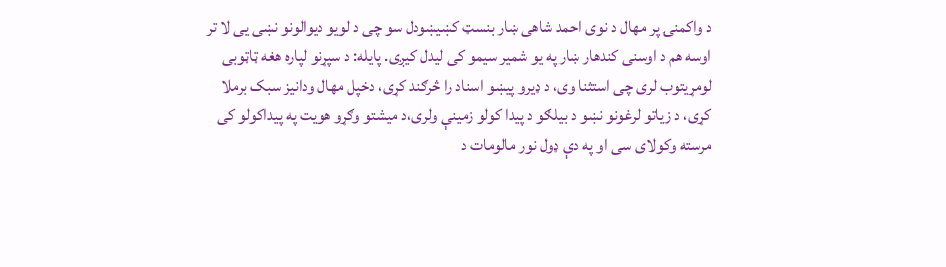د واکمنۍ پر مهال د نوی احمد شاهی ښار بنسټ کښیښودل سو چی د لویو دیوالونو نښی یی لا تر اوسه هم د اوسنی کندهار ښار په یو شمیر سیمو کی لیدل کیږی. پایله: د سپړنو لپاره هغه ټاټوبی لومړیتوب لری چی استثنا وی، د ډیرو پیښو اسناد را څرګند کړی، دخپل مهال ودانیز سبک برملا کړی، د زیاتو لرغونو نښو د بیلګو د پیدا کولو زمینې ولری،د میشتو وګړو هویت په پیداکولو کی مرسته وکولای سی او په دې ډول نور مالومات د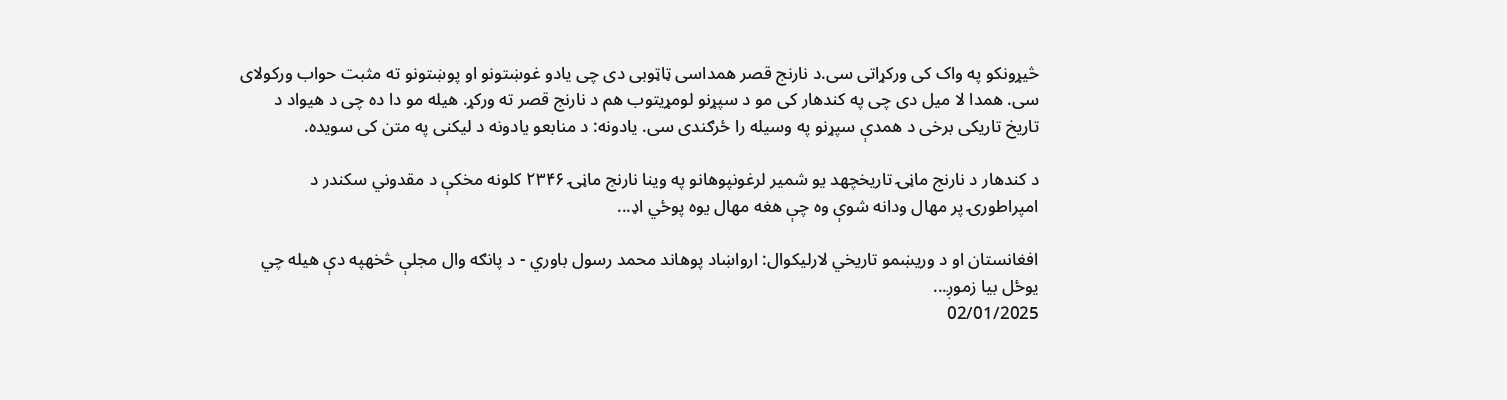څیړونکو په واک کی ورکړاتی سی.د نارنج قصر همداسی ټاټوبی دی چی یادو غوښتونو او پوښتونو ته مثبت حواب ورکولای سی. همدا لا میل دی چی په کندهار کی مو د سپړنو لومړیتوب هم د نارنج قصر ته ورکړ. هیله مو دا ده چی د هیواد د تاریخ تاریکی برخی د همدې سپړنو په وسیله را ځرګندی سی. یادونه: د منابعو یادونه د لیکنی په متن کی سویده.

د کندهار د نارنج ماڼۍ تاریخچهد یو شمیر لرغونپوهانو په وینا نارنج ماڼۍ ۲۳۴۶ کلونه مخکې د مقدوني سکندر د امپراطورۍ پر مهال ودانه شوې وه چې هغه مهال یوه پوځي اډ...

افغانستان او د وريښمو تاريخي لارليکوال: ارواښاد پوهاند محمد رسول باوري - د پانګه وال مجلې څخهپه دې هيله چي يوځل بيا زموږ...
02/01/2025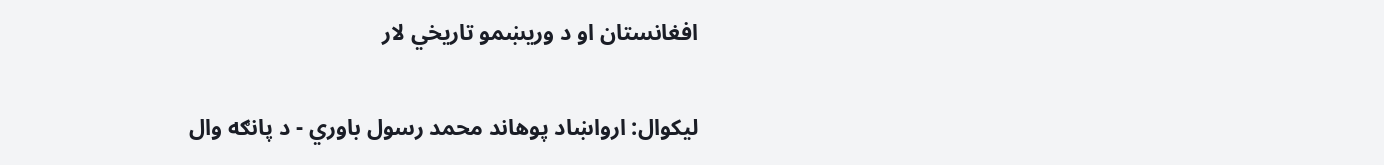افغانستان او د وريښمو تاريخي لار

ليکوال: ارواښاد پوهاند محمد رسول باوري - د پانګه وال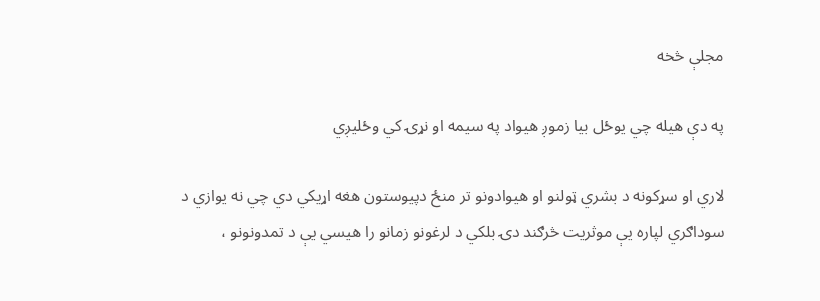مجلې څخه

په دې هيله چي يوځل بيا زموږ هيواد په سيمه او نړۍ کي وځليږي

لاري او سړکونه د بشري ټولنو او هيوادونو تر منځ دپيوستون هغه اړيکي دي چي نه يوازي د سوداګري لپاره يې موثريت څرګند دۍ بلکي د لرغونو زمانو را هيسي يې د تمدونونو ،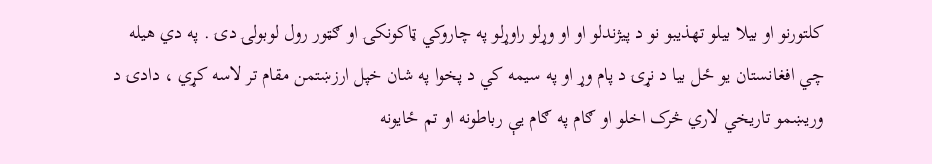کلتورنو او بيلا بيلو تهذيبو نو د پيژندلو او او وړلو راوړلو په چاروکي ټاکونکۍ او ګټور رول لوبولۍ دۍ . په دي هيله چي افغانستان يو ځل بيا د نړۍ د پام وړ او په سيمه کي د پخوا په شان خپل ارزښتمن مقام تر لاسه کړي ، دادۍ د وريښمو تاريخي لاري څرک اخلو او ګام په ګام يې رباطونه او تم ځايونه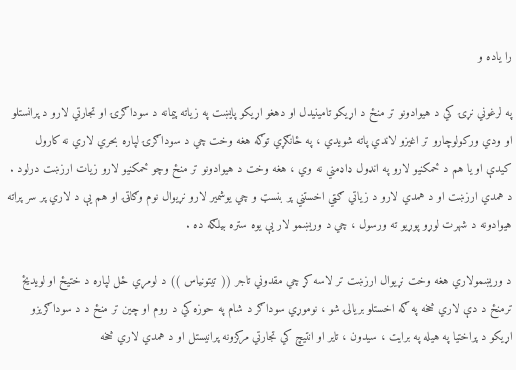را ياده و

په لرغوني نړۍ کي د هيوادونو تر منځ د اړيکو تامينيدل او دهغو اړيکو پايښت په زياته پيمانه د سوداګرۍ او تجارتي لارو د پرانستلو او ودي ورکولوچارو تر اغيزو لاندي پاته شويدي ، په ځانګړي توګه هغه وخت چي د سوداګرۍ لپاره بحري لاري نه کارول کيدې او يا هم د ځمکنيو لارو په انډول ډاډمني نه وي ، هغه وخت د هيوادونو تر منځ وچو ځمکنيو لارو زيات ارزښت درلود . د همدي ارزښت او د همدي لارو د زياتي ګټي اخستني پر بنسټ و چي يوشمير لارو نړيوال نوم وګاټۍ او هم يې د لاري پر سر پراته هيوادونه د شهرت لوړو پوړيو ته ورسول ، چي د وريښمو لار يې يوه ستره بيلګه ده .

د وريښمولاري هغه وخت نړيوال ارزښت تر لاسه کړ چي مقدوني تاجر (( تيتونياس )) د لومړي ځل لپاره د ختيځ او لويديځ ترمنځ د دې لاري څخه په ګه اخستلو بريالۍ شو ، نوموړي سوداګر د شام په حوزه کي د روم او چين تر منځ د د سوداګريزو اړيکو د پراختيا په هيله په برايت ، سيدون ، تاير او انتيچ کي تجارتي مرکزونه پرانيستل او د همدي لاري څخه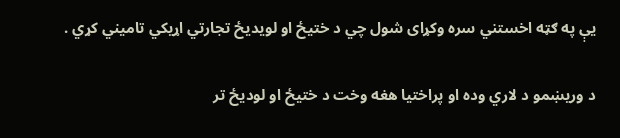يې په ګټه اخستني سره وکړای شول چي د ختيځ او لويديځ تجارتي اړيکي تاميني کړي .

د وريښمو د لاري وده او پراختيا هغه وخت د ختيځ او لوديځ تر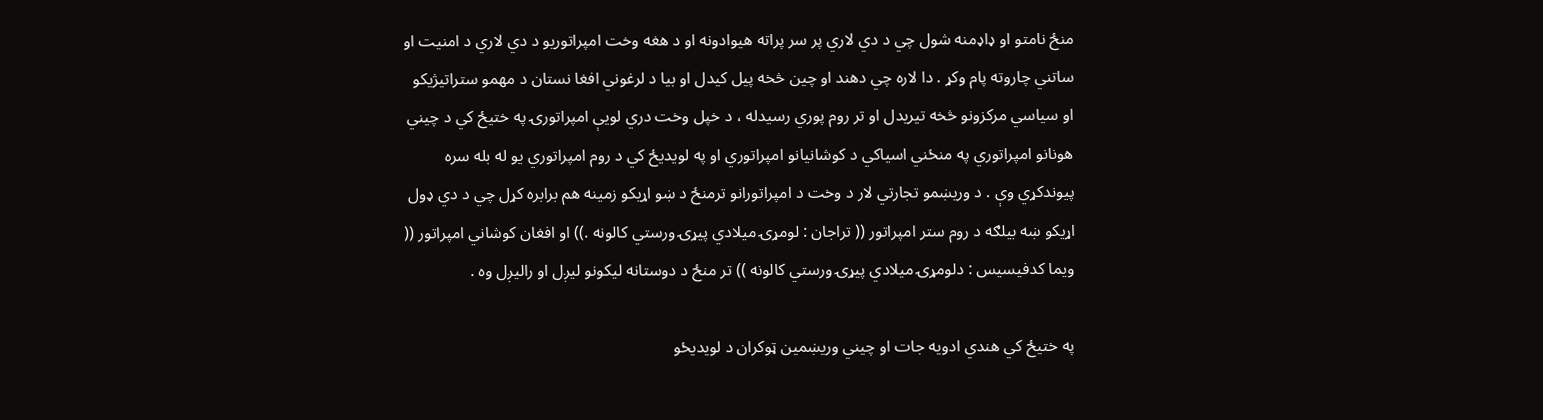منځ نامتو او ډاډمنه شول چي د دي لاري پر سر پراته هيوادونه او د هغه وخت امپراتوريو د دي لاري د امنيت او ساتني چاروته پام وکړ . دا لاره چي دهند او چين څخه پيل کيدل او بيا د لرغوني افغا نستان د مهمو ستراتيژيکو او سياسي مرکزونو څخه تيريدل او تر روم پوري رسيدله ، د خپل وخت دري لويې امپراتورۍ په ختيځ کي د چيني هونانو امپراتوري په منځني اسياکي د کوشانيانو امپراتوري او په لويديځ کي د روم امپراتوري يو له بله سره پيوندکړي وې . د وريښمو تجارتي لار د وخت د امپراتورانو ترمنځ د ښو اړيکو زمينه هم برابره کړل چي د دي ډول اړيکو ښه بيلګه د روم ستر امپراتور (( تراجان : لومړۍ ميلادي پيړۍ ورستي کالونه .)) او افغان کوشاني امپراتور (( ويما کدفيسيس : دلومړۍ ميلادي پيړۍ ورستي کالونه )) تر منځ د دوستانه ليکونو ليږل او راليږل وه .

په ختيځ کي هندي ادويه جات او چيني وريښمين ټوکران د لويديځو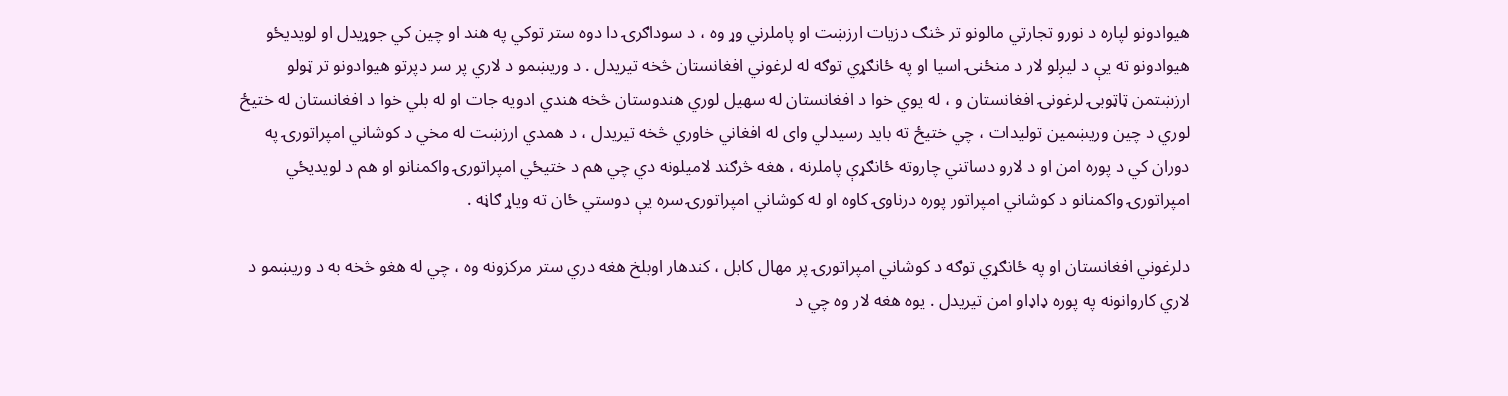هيوادونو لپاره د نورو تجارتي مالونو تر څنګ دزيات ارزښت او پاملرني وړ وه ، د سوداګرۍ دا دوه ستر توکي په هند او چين کي جوړيدل او لويديځو هيوادونو ته يې د ليږلو لار د منځنۍ اسيا او په ځانګړي توګه له لرغوني افغانستان څخه تيريدل . د وريښمو د لاري پر سر دپرتو هيوادونو تر ټولو ارزښتمن ټاټوبۍ لرغونۍ افغانستان و ، له يوي خوا د افغانستان له سهيل لوري هندوستان څخه هندي ادويه جات او له بلي خوا د افغانستان له ختيځ لوري د چين وريښمين توليدات ، چي ختيځ ته بايد رسيدلي وای له افغاني خاوري څخه تيريدل ، د همدي ارزښت له مخي د کوشاني امپراتورۍ په دوران کي د پوره امن او د لارو دساتني چاروته ځانګړې پاملرنه ، هغه څرګند لاميلونه دي چي هم د ختيځي امپراتورۍ واکمنانو او هم د لويديځي امپراتورۍ واکمنانو د کوشاني امپراتور پوره درناوۍ کاوه او له کوشاني امپراتورۍ سره يې دوستي ځان ته وياړ ګاڼه .

دلرغوني افغانستان او په ځانګړي توګه د کوشاني امپراتورۍ پر مهال کابل ، کندهار اوبلخ هغه دري ستر مرکزونه وه ، چي له هغو څخه به د وريښمو د لاري کاروانونه په پوره ډاډاو امن تيريدل . يوه هغه لار وه چي د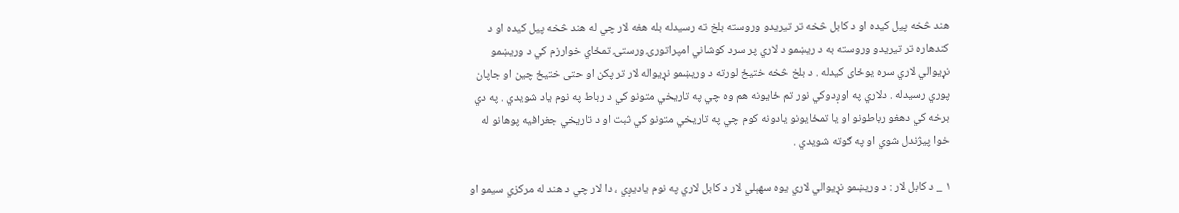هند څخه پيل کيده او د کابل څخه تر تيريدو وروسته بلخ ته رسيدله بله هغه لار چي له هند څخه پيل کيده او د کندهاره تر تيريدو وروسته به د ريښمو د لاري پر سرد کوشاني امپراتورۍ ورستۍ تمځاي خوارزم کي د وريښمو نړيوالي لاري سره يوځای کيدله . د بلخ څخه ختيځ لورته د وريښمو نړيواله لار تر پکن او حتی ختيځ چين او جاپان پوري رسيدله . دلاري په اوږدوکي نور تم ځايونه هم وه چي په تاريخي متونو کي د رباط په نوم ياد شويدي . په دي برخه کي دهغو رباطونو او يا تمځايونو يادونه کوم چي په تاريخي متونو کي ثبت او د تاريخي جغرافيه پوهانو له خوا پيژندل شوي او په ګوته شويدي .

١ _ د کابل لار : د وريښمو نړيوالي لاري يوه سهېلي لار د کابل لاري په نوم ياديږي ، دا لار چي د هند له مرکزي سيمو او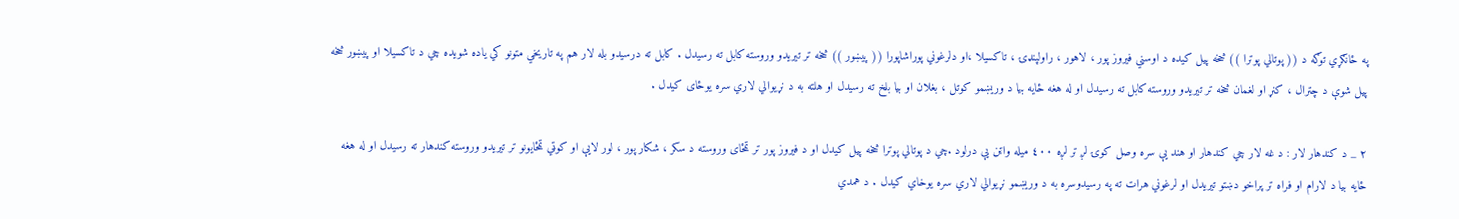په ځانګړي توګه د (( پوتالي پوترا )) څخه پيل کيده د اوسني فيروز پور ، لاهور ، راولپنډۍ ، تاکسيلا ،او دلرغوني پوراشاپورا (( پيښور )) څخه تر تيريدو وروسته کابل ته رسيدل . کابل ته درسيدو بله لار هم په تاريخي متونو کي ياده شويده چي د تاکسيلا او پيښور څخه پيل شوې د چترال ، کنړ او لغمان څخه تر تيريدو وروسته کابل ته رسيدل او له هغه ځايه بيا د وريښمو کوتل ، بغلان او بيا بلخ ته رسيدل او هلته به د نړيوالي لاري سره يوځای کيدل .

٢ _ د کندهار لار : د غه لار چي کندهار او هند يې سره وصل کوۍ لږ تر لږه ٤٠٠ ميله واټن يې درلود .چي د پوتالي پوترا څخه پيل کيدل او د فيروز پور تر تمځای وروسته د سکر ، شکار پور ، لور لايې او کوټي تمځايونو تر تيريدو وروسته کندهار ته رسيدل او له هغه ځايه بيا د لارام او فراه تر پراخو دښتو تيريدل او لرغوني هرات ته په رسيدوسره به د وريښمو نړيوالي لاري سره يوخاي کيدل . د همدي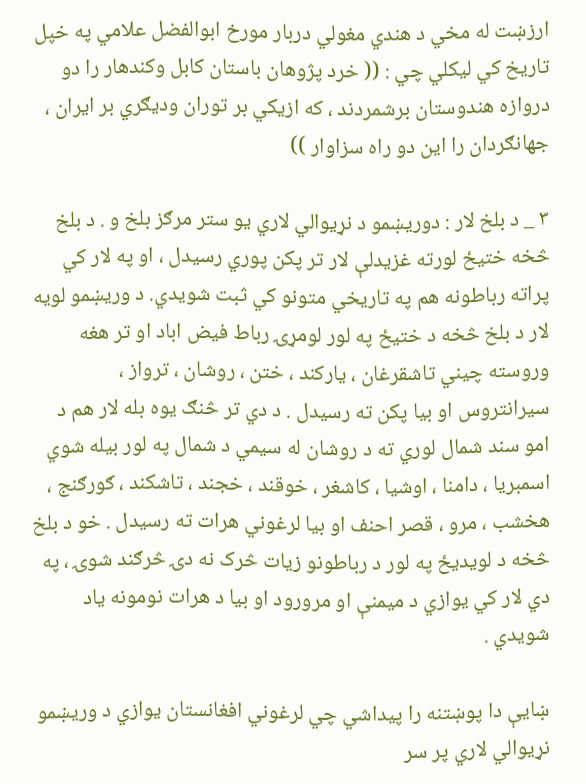ارزښت له مخي د هندي مغولي دربار مورخ ابوالفضل علامي په خپل تاريخ کي ليکلي چي : (( خرد پژوهان باستان کابل وکندهار را دو دروازه هندوستان برشمردند ، که ازيکي بر توران وديګري بر ايران ، جهانګردان را اين دو راه سزاوار ))

٣ _ د بلخ لار : دوريښمو د نړيوالي لاري يو ستر مرګز بلخ و . د بلخ څخه ختيځ لورته غزيدلې لار تر پکن پوري رسيدل ، او په لار کي پراته رباطونه هم په تاريخي متونو کي ثبت شويدي. د وريښمو لويه لار د بلخ څخه د ختيځ په لور لومړۍ رباط فيض اباد او تر هغه وروسته چيني تاشقرغان ، يارکند ، ختن ، روشان ، ترواز ، سيرانتروس او بيا پکن ته رسيدل . د دي تر څنګ يوه بله لار هم د امو سند شمال لوري ته د روشان له سيمي د شمال په لور بيله شوي اسمبريا ، دامنا ، اوشيا ، کاشغر ، خوقند ، خجند ، تاشکند ، ګورګنج ، هخشب ، مرو ، قصر احنف او بيا لرغوني هرات ته رسيدل . خو د بلخ څخه د لويديځ په لور د رباطونو زيات څرک نه دۍ څرګند شوۍ ، په دي لار کي يوازي د ميمنې او مرورود او بيا د هرات نومونه ياد شويدي .

ښايې دا پوښتنه را پيداشي چي لرغوني افغانستان يوازي د وريښمو نړيوالي لاري پر سر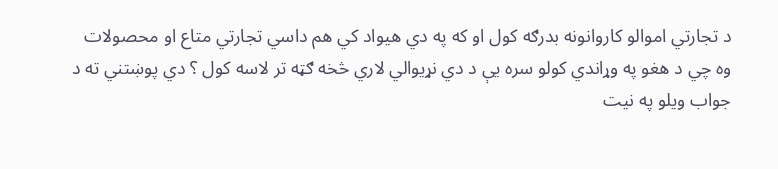د تجارتي اموالو کاروانونه بدرګه کول او که په دي هيواد کي هم داسي تجارتي متاع او محصولات وه چي د هغو په وړاندي کولو سره يې د دي نړيوالي لاري څخه ګټه تر لاسه کول ؟ دي پوښتني ته د جواب ويلو په نيت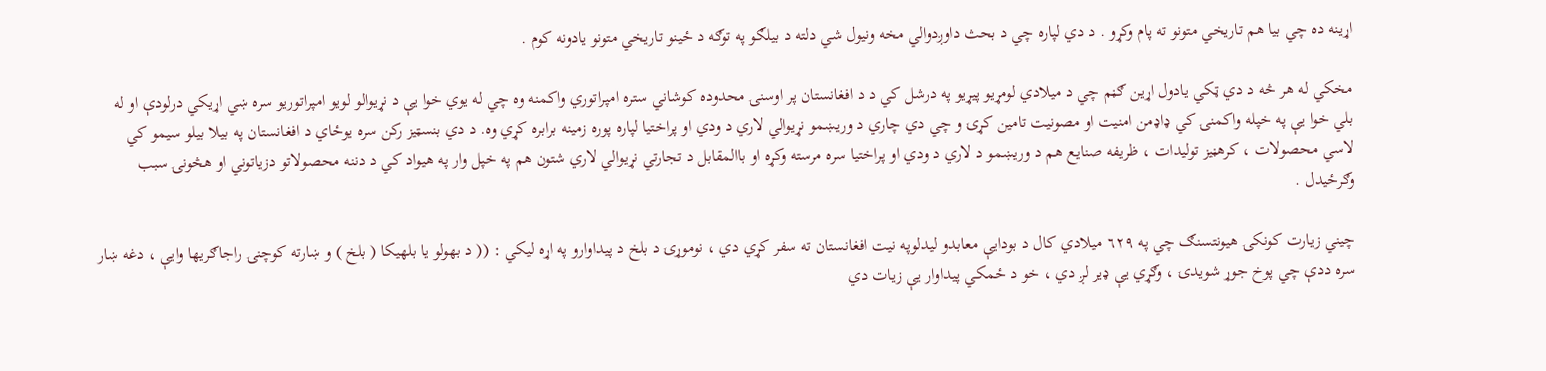اړينه ده چي بيا هم تاريخي متونو ته پام وکړو . د دي لپاره چي د بحث داوږدوالي مخه ونيول شي دلته د بيلګو په توګه د ځينو تاريخي متونو يادونه کوم .

مخکي له هر څه د دي ټکي يادول اړين ګڼم چي د ميلادي لومړيو پيړيو په درشل کي د د افغانستان پر اوسنۍ محدوده کوشاني ستره امپراتوري واکمنه وه چي له يوي خوا يې د نړيوالو لويو امپراتوريو سره ښي اړيکي درلودې او له بلي خوا يې په خپله واکمنۍ کي ډاډمن امنيت او مصونيت تامين کړۍ و چي دي چاري د وريښمو نړيوالي لاري د ودي او پراختيا لپاره پوره زمينه برابره کړي وه. د دي بنسټيز رکن سره يوځاي د افغانستان په بيلا بيلو سيمو کي لاسي محصولات ، کرهڼيز توليدات ، ظريفه صنايع هم د وريښمو د لاري د ودي او پراختيا سره مرسته وکړه او باالمقابل د تجارتي نړيوالي لاري شتون هم په خپل وار په هيواد کي د دننه محصولاتو دزياتوني او هڅونۍ سبب وګرځيدل .

چيني زيارت کونکۍ هيونتسنګ چي په ٦٢٩ ميلادي کال د بودايې معابدو ليدلوپه نيت افغانستان ته سفر کړي دي ، نوموړۍ د بلخ د پيداوارو په اړه ليکي : (( د بهولو يا بلهيکا ( بلخ ) و ښارته کوچنۍ راجاګريها وايې ، دغه ښار سره ددې چي پوخ جوړ شويدۍ ، وګړي يې ډير لږ دي ، خو د ځمکي پيداوار يې زيات دي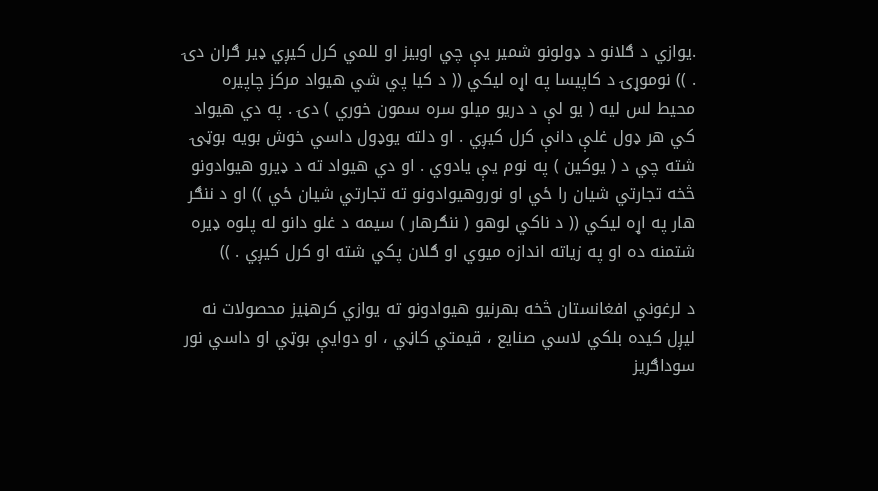.يوازي د ګلانو د ډولونو شمير يې چي اوبيز او للمي کرل کيږي ډير ګران دۍ . )) نوموړۍ د کاپيسا په اړه ليکي (( د کيا پي شي هيواد مرکز چاپيره محيط لس ليه ( يو لې د دريو ميلو سره سمون خوري ) دۍ . په دي هيواد کي هر ډول غلې دانې کرل کيږي . او دلته يوډول داسي خوش بويه بوټۍ شته چي د ( يوکين ) په نوم يې يادوي . او دي هيواد ته د ډيرو هيوادونو څخه تجارتي شيان را ځي او نوروهيوادونو ته تجارتي شيان ځي )) او د ننګر هار په اړه ليکي (( د ناکي لوهو ( ننګرهار ) سيمه د غلو دانو له پلوه ډيره شتمنه ده او په زياته اندازه ميوي او ګلان پکي شته او کرل کيږي . ))

د لرغوني افغانستان څخه بهرنيو هيوادونو ته يوازي کرهڼيز محصولات نه ليږل کيده بلکي لاسي صنايع ، قيمتي کاڼي ، او دوايې بوټي او داسي نور سوداګريز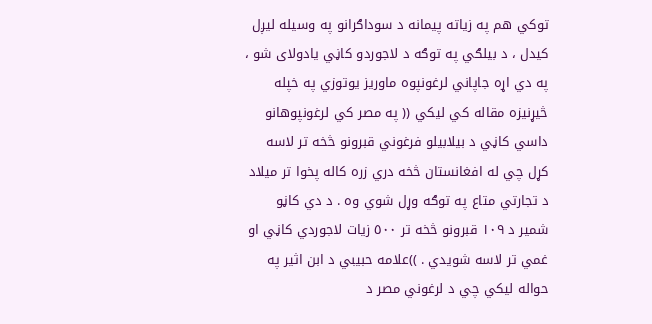توکي هم په زياته پيمانه د سوداګرانو په وسيله ليږل کيدل ، د بيلګي په توګه د لاجوردو کاڼي يادولای شو ، په دي اړه جاپاني لرغونپوه ماوريز يوتوزي په خپله څيړنيزه مقاله کي ليکي (( په مصر کي لرغونپوهانو داسي کاڼي د بيلابيلو فرغوني قبرونو څخه تر لاسه کړل چي له افغانستان څخه دري زره کاله پخوا تر ميلاد د تجارتي متاع په توګه وړل شوي وه . د دي کاڼو شمير د ١٠٩ قبرونو څخه تر ٥٠٠ زيات لاجوردي کاڼي او غمي تر لاسه شويدي . ))علامه حبيبي د ابن اثير په حواله ليکي چي د لرغوني مصر د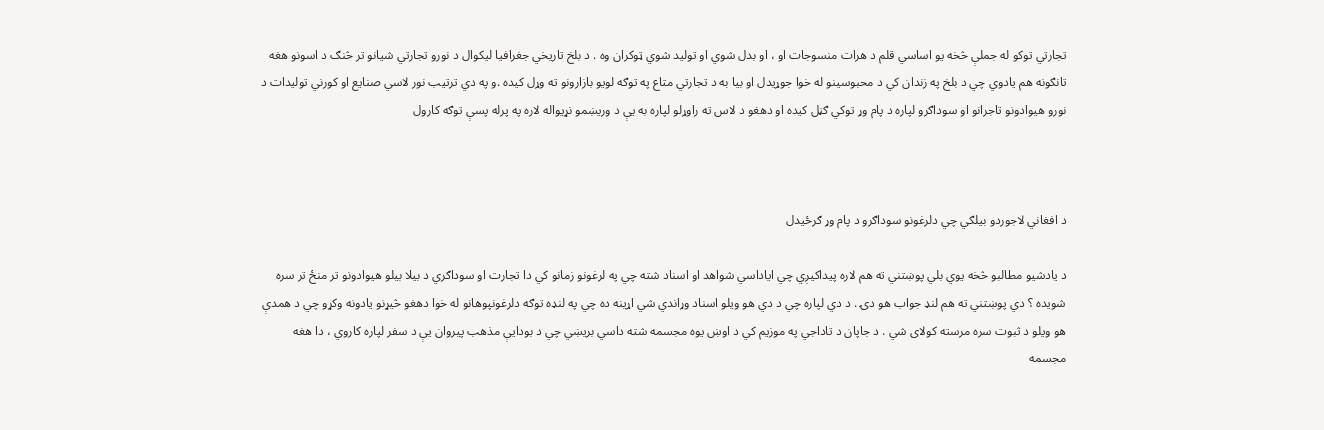تجارتي توکو له جملې څخه يو اساسي قلم د هرات منسوجات او ، او بدل شوي او توليد شوي ټوکران وه . د بلخ تاريخي جغرافيا ليکوال د نورو تجارتي شيانو تر څنګ د اسونو هغه تانګونه هم يادوي چي د بلخ په زندان کي د محبوسينو له خوا جوړيدل او بيا به د تجارتي متاع په توګه لويو بازارونو ته وړل کيده .و په دي ترتيب نور لاسي صنايع او کورني توليدات د نورو هيوادونو تاجرانو او سوداګرو لپاره د پام وړ توکي ګڼل کيده او دهغو د لاس ته راوړلو لپاره به يې د وريښمو نړيواله لاره په پرله پسې توګه کارول



د افغاني لاجوردو بيلګي چي دلرغونو سوداګرو د پام وړ ګرځيدل

د يادشيو مطالبو څخه يوي بلي پوښتني ته هم لاره پيداکيږي چي اياداسي شواهد او اسناد شته چي په لرغونو زمانو کي دا تجارت او سوداګري د بيلا بيلو هيوادونو تر منځ تر سره شويده ؟ دي پوښتني ته هم لنډ جواب هو دۍ . د دي لپاره چي د دي هو ويلو اسناد وړاندي شي اړينه ده چي په لنډه توګه دلرغونپوهانو له خوا دهغو څيړنو يادونه وکړو چي د همدې هو ويلو د ثبوت سره مرسته کولای شي . د جاپان د تاداجي په موزيم کي د اوښ يوه مجسمه شته داسي بريښي چي د بودايې مذهب پيروان يې د سفر لپاره کاروي ، دا هغه مجسمه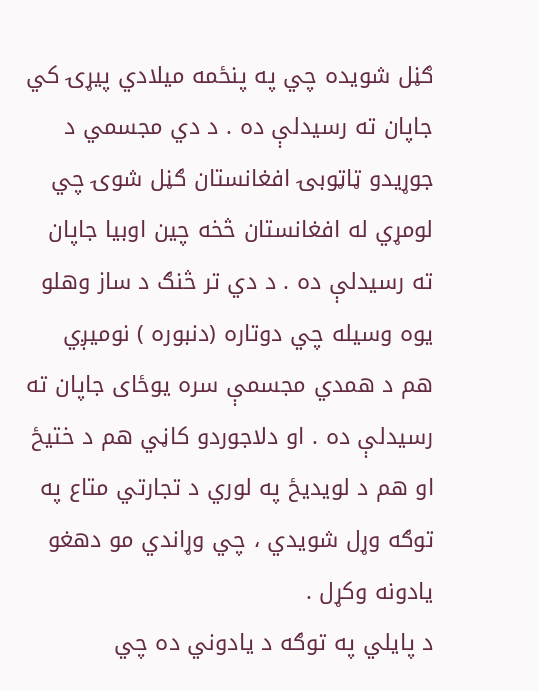ګڼل شويده چي په پنځمه ميلادي پيړۍ کي جاپان ته رسيدلې ده . د دي مجسمي د جوړيدو ټاټوبۍ افغانستان ګڼل شوۍ چي لومړي له افغانستان څخه چين اوبيا جاپان ته رسيدلې ده . د دي تر څنګ د ساز وهلو يوه وسيله چي دوتاره (دنبوره ) نوميږي هم د همدي مجسمې سره يوځای جاپان ته رسيدلې ده . او دلاجوردو کاڼي هم د ختيځ او هم د لويديځ په لوري د تجارتي متاع په توګه وړل شويدي ، چي وړاندي مو دهغو يادونه وکړل .
د پايلي په توګه د يادوني ده چي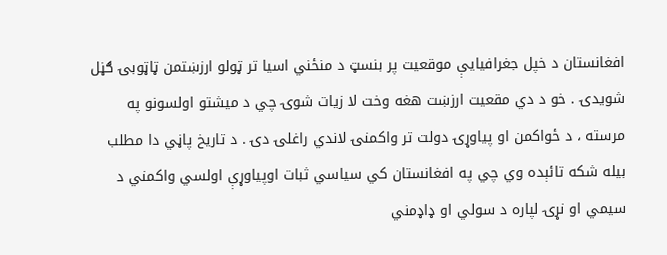افغانستان د خپل جغرافيايې موقعيت پر بنسټ د منځني اسيا تر ټولو ارزښتمن ټاټوبۍ ګڼل شويدۍ . خو د دي مقعيت ارزښت هغه وخت لا زيات شوۍ چي د ميشتو اولسونو په مرسته ، د ځواکمن او پياوړۍ دولت تر واکمنۍ لاندي راغلۍ دۍ . د تاريخ پاڼي دا مطلب بيله شکه تائېده وي چي په افغانستان کي سياسي ثبات اوپياوړې اولسي واکمني د سيمي او نړۍ لپاره د سولي او ډاډمني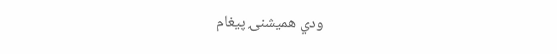ودي هميشنۍ پيغام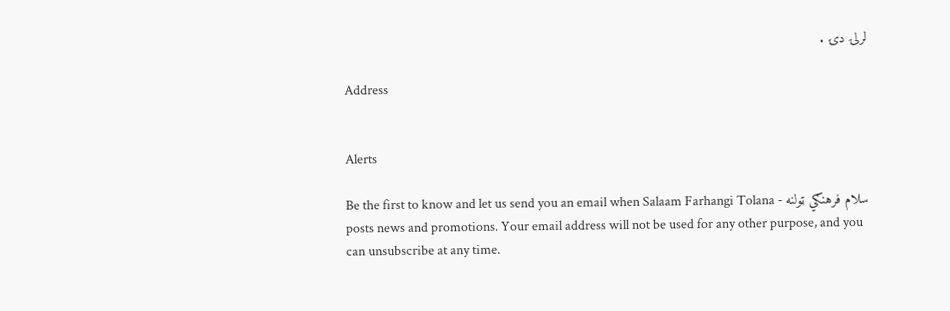لرلۍ دۍ .

Address


Alerts

Be the first to know and let us send you an email when Salaam Farhangi Tolana - سلام فرهنګي ټولنه posts news and promotions. Your email address will not be used for any other purpose, and you can unsubscribe at any time.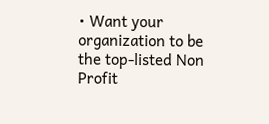• Want your organization to be the top-listed Non Profit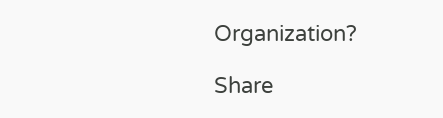Organization?

Share